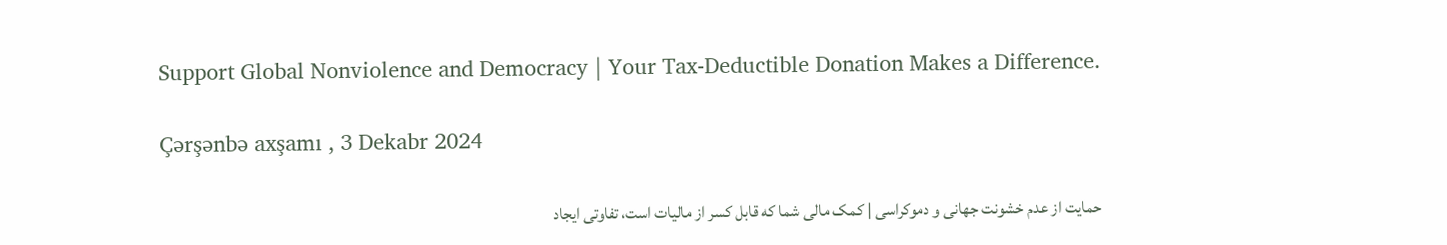Support Global Nonviolence and Democracy | Your Tax-Deductible Donation Makes a Difference.

Çərşənbə axşamı , 3 Dekabr 2024

حمایت از عدم خشونت جهانی و دموکراسی | کمک مالی شما که قابل کسر از مالیات است، تفاوتی ایجاد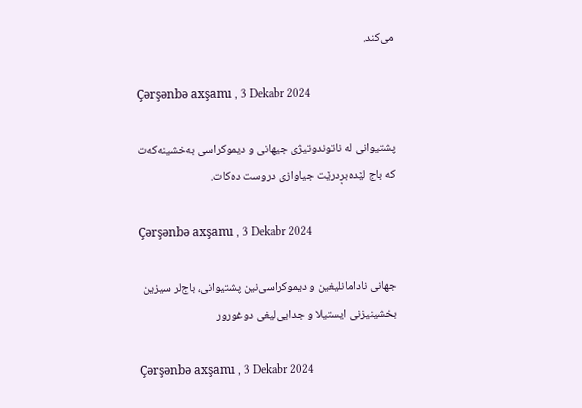می‌کند.

Çərşənbə axşamı , 3 Dekabr 2024

پشتیوانی لە ناتوندوتیژی جیهانی و دیموکراسی بەخشینەکەت کە باج لێدەبڕدرێت جیاوازی دروست دەکات.

Çərşənbə axşamı , 3 Dekabr 2024

جهانی نادامانلیغین و دیموکراسی‌نین پشتیوانی، باج‌لر سیزین بخشینیزنی ایستیلا و جدایی‌لیغی دوغورور

Çərşənbə axşamı , 3 Dekabr 2024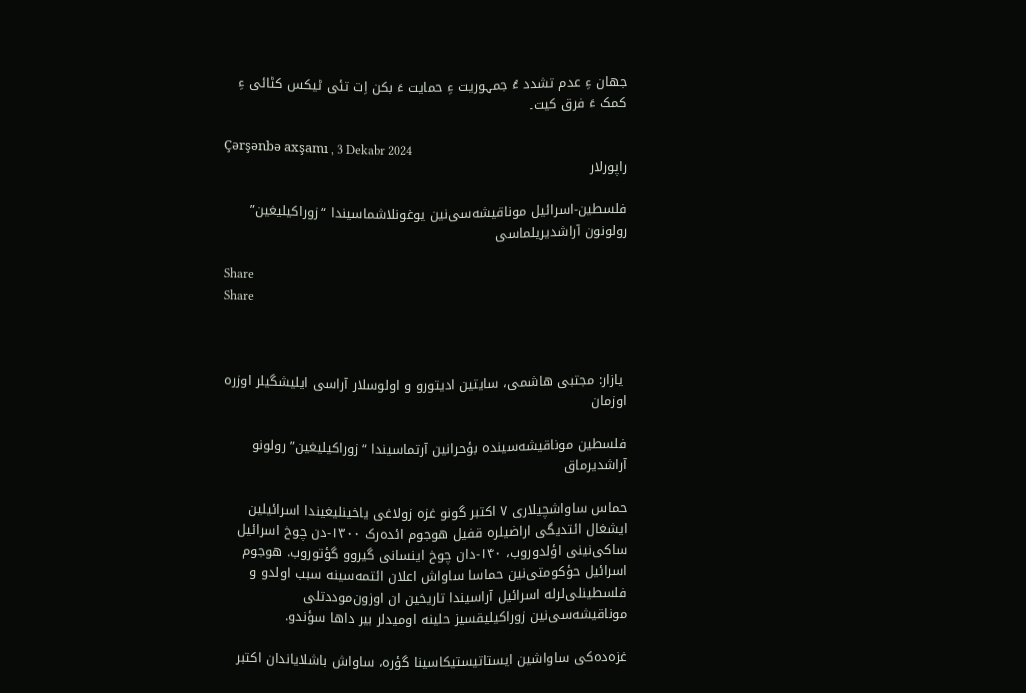جھان ءِ عدم تشدد ءُ جمہوریت ءِ حمایت ءَ بکن اِت تئی ٹیکس کٹائی ءِ کمک ءَ فرق کیت۔

Çərşənbə axşamı , 3 Dekabr 2024
راپورلار

فلسطین-اسرائیل موناقیشه‌سی‌نین یوغونلاشماسیندا “زوراکیلیغین” رولونون آراشدیریلماسی

Share
Share



 یازار: مجتبی هاشمی، سایتین ادیتورو و اولوسلار آراسی ایلیشگیلر اوزره اوزمان

فلسطین موناقیشه‌سینده بؤحرانین آرتماسیندا “زوراکیلیغین” رولونو آراشدیرماق

حماس ساواشچیلاری ۷ اکتبر گونو غزه زولاغی یاخینلیغیندا اسرائیلین ایشغال ائتدیگی اراضیلره قفیل هوجوم ائده‌رک ۱۳۰۰-دن چوخ اسرائیل ساکی‌نینی اؤلدوروب، ۱۴۰-دان چوخ اینسانی گیروو گؤتوروب. هوجوم اسرائیل حؤکومتی‌نین حماسا ساواش‌‌ اعلان ائتمه‌سینه سبب اولدو و فلسطینلی‌لرله اسرائیل آراسیندا تاریخین ان اوزون‌موددتلی موناقیشه‌سی‌نین زوراکیلیقسیز حلینه اومیدلر بیر داها سؤندو.

غزه‌ده‌کی ساواشین ایستاتیستیکاسینا گؤره، ساواش‌‌ باشلایاندان اکتبر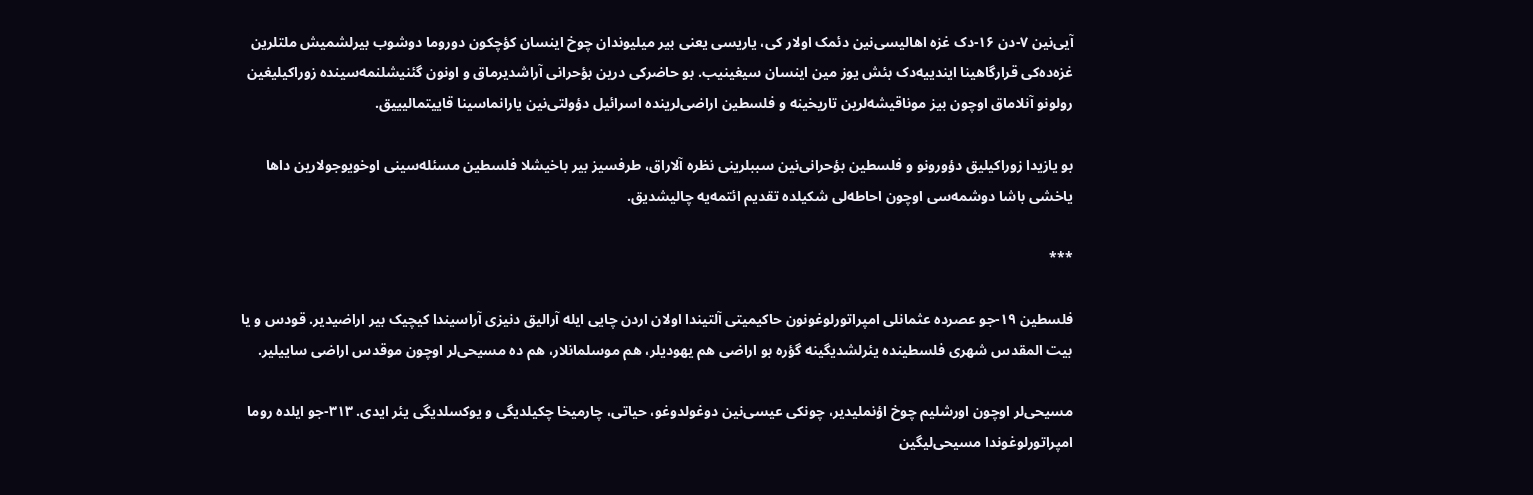آیی‌نین ۷-دن ۱۶-دک غزه‌ اهالیسی‌نین دئمک اولار کی، یاریسی یعنی بیر میلیوندان چوخ اینسان کؤچکون دوروما دوشوب بیرلشمیش ملتلرین غزه‌ده‌کی قرارگاهینا ایندییه‌دک بئش یوز مین اینسان سیغینیب. بو حاضرکی درین بؤحرانی آراشدیرماق و اونون گئنیشلنمه‌سینده زوراکیلیغین رولونو آنلاماق اوچون بیز موناقیشه‌لرین تاریخینه و فلسطین اراضی‌لرینده اسرائیل دؤولتی‌نین یارانماسینا قاییتمالیییق.

بو یازیدا زوراکیلیق دؤورونو و فلسطین بؤحرانی‌نین سببلرینی نظره آلاراق، طرفسیز بیر باخیشلا فلسطین مسئله‌‌سینی اوخویوجولارین داها یاخشی باشا دوشمه‌سی اوچون احاطه‌‌‌لی شکیلده تقدیم ائتمه‌یه چالیشدیق.

***

فلسطین ۱۹-جو عصرده عثمانلی امپراتورلوغونون حاکیمیتی آلتیندا اولان اردن چایی ایله آرالیق دنیزی آراسیندا کیچیک بیر اراضیدیر. قودس و یا بیت المقدس شهری فلسطینده یئرلشدیگینه گؤره بو اراضی هم یهودیلر، هم موسلمانلار، هم ده مسیحی‌لر اوچون موقدس اراضی ساییلیر.

مسیحی‌لر اوچون اورشلیم چوخ اؤنملیدیر، چونکی عیسی‌نین دوغولدوغو، حیاتی، چارمیخا چکیلدیگی و یوکسلدیگی یئر ایدی. ۳۱۳-جو ایلده روما امپراتورلوغوندا مسیحی‌لیگین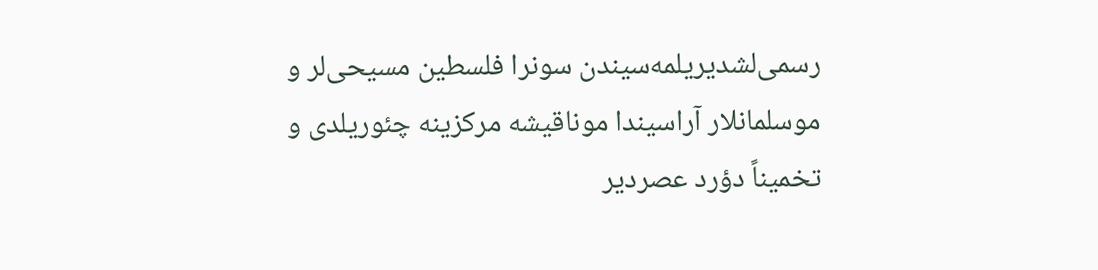رسمی‌لشدیریلمه‌سیندن سونرا فلسطین مسیحی‌لر و موسلمانلار آراسیندا موناقیشه مرکزینه چئوریلدی و تخمیناً دؤرد عصردیر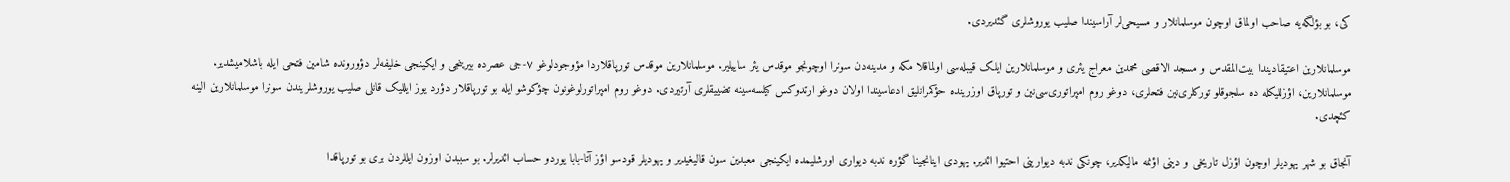کی، بو بؤلگه‌یه صاحب اولماق اوچون موسلمانلار و مسیحی‌لر آراسیندا صلیب یوروشلری گئدیردی.

موسلمانلارین اعتیقادیندا بیت‌المقدس و مسجد الاقصی محمدین معراج یئری و موسلمانلارین ایلک قیبله‌سی اولماقلا مکه‌ و مدینه‌دن سونرا اوچونجو موقدس یئر ساییلیر. موسلمانلارین موقدس تورپاقلاردا مؤوجودلوغو ۷-جی عصرده بیرینجی و ایکینجی خلیفه‌لر دؤورونده شامین فتحی ایله باشلامیشدیر. موسلمانلارین، اؤزللیکله ده سلجوقلو تورکلری‌نین فتحلری، دوغو روم امپراتوری‌سی‌نین و تورپاق اوزرینده حؤکمرانلیق ادعاسیندا اولان دوغو ارتدوکس کیلسه‌سینه تضییقلری آرتیردی. دوغو روم امپراتورلوغونون چؤکوشو ایله بو تورپاقلار دؤرد یوز ایللیک قانلی صلیب یوروشلریندن سونرا موسلمانلارین الینه کئچدی.

آنجاق بو شهر یهودیلر اوچون اؤزل تاریخی و دینی اؤنمه مالیکدیر، چونکی ندبه دیوارینی احتیوا ائدیر. یهودی اینانجینا گؤره ندبه دیواری اورشلیمده ایکینجی معبدین سون قالیغیدیر و یهودیلر قودسو اؤز آتا-بابا یوردو حساب ائدیرلر. بو سببدن اوزون ایللردن بری بو تورپاقدا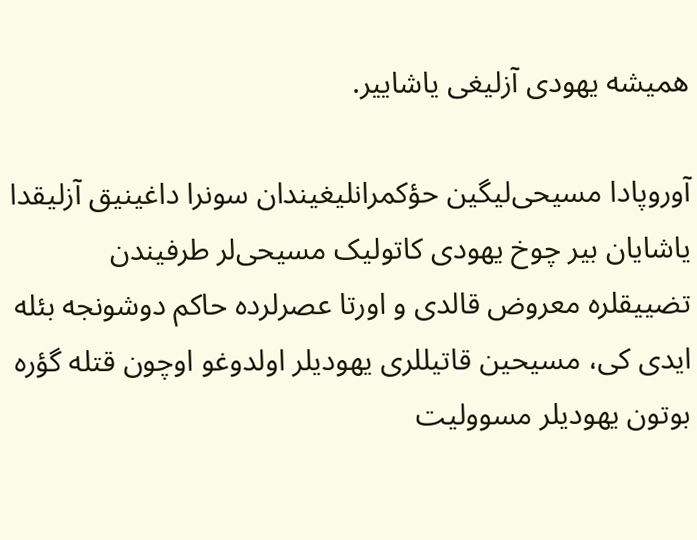همیشه یهودی آزلیغی یاشاییر.

آوروپادا مسیحی‌لیگین حؤکمرانلیغیندان سونرا داغینیق آزلیقدا یاشایان بیر چوخ یهودی کاتولیک مسیحی‌لر طرفیندن تضییقلره معروض قالدی و اورتا عصرلرده حاکم دوشونجه بئله ایدی کی، مسیحین قاتیللری یهودیلر اولدوغو اوچون قتله گؤره بوتون یهودیلر مسوولیت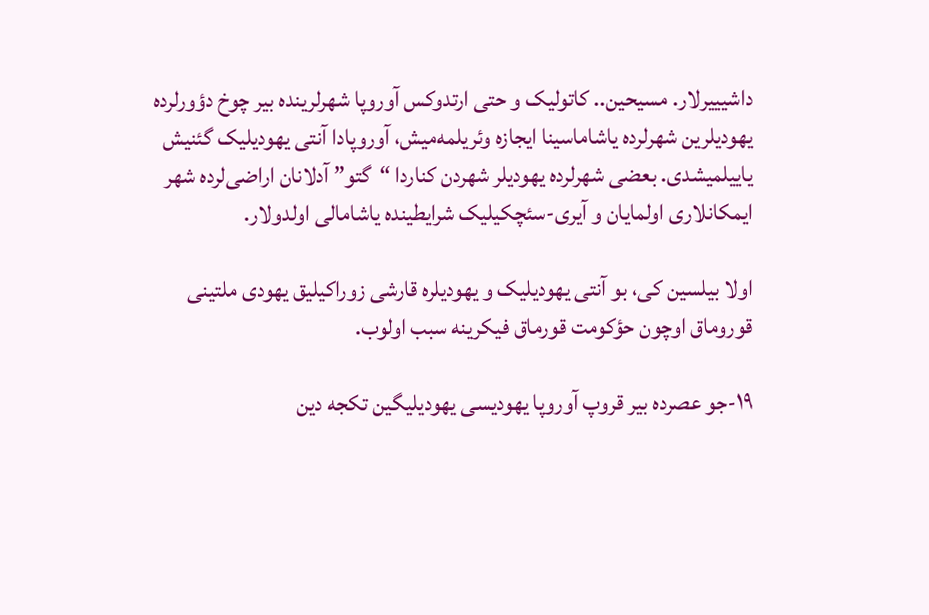داشیییرلار. مسیحین.. کاتولیک و حتی ارتدوکس آوروپا شهرلرینده بیر چوخ دؤورلرده یهودیلرین شهرلرده یاشاماسینا ایجازه وئریلمه‌میش، آوروپادا آنتی‌ یهودیلیک گئنیش یاییلمیشدی. بعضی شهرلرده یهودیلر شهردن کناردا “گتو” آدلانان اراضی‌لرده شهر ایمکانلاری اولمایان و آیری-سئچکیلیک شرایطینده یاشامالی اولدولار.

اولا بیلسین کی، بو آنتی‌ یهودیلیک و یهودیلره قارشی زوراکیلیق یهودی ملتینی قوروماق اوچون حؤکومت قورماق فیکرینه سبب اولوب.

۱۹-جو عصرده بیر قروپ آوروپا یهودیسی یهودیلیگین تکجه دین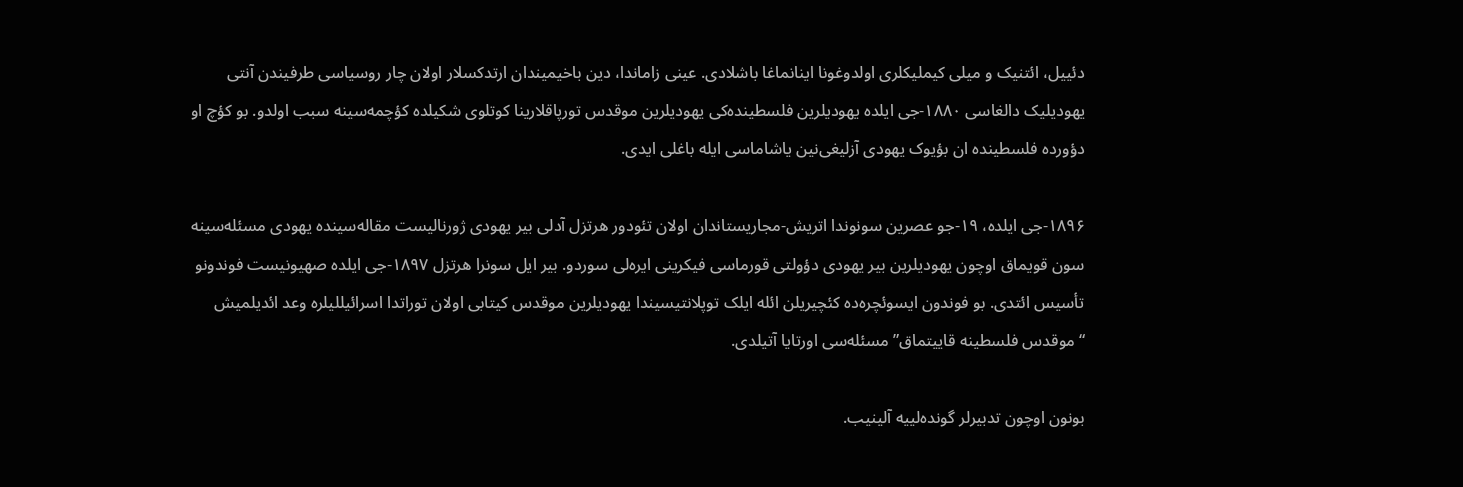دئییل، ائتنیک و میلی کیملیکلری اولدوغونا اینانماغا باشلادی. عینی زاماندا، دین باخیمیندان ارتدکسلار اولان چار روسیاسی طرفیندن آنتی‌ یهودیلیک دالغاسی ۱۸۸۰-جی ایلده یهودیلرین فلسطینده‌کی یهودیلرین موقدس تورپاقلارینا کوتلوی شکیلده کؤچمه‌سینه سبب اولدو. بو کؤچ او دؤورده فلسطینده ان بؤیوک یهودی آزلیغی‌نین یاشاماسی ایله باغلی ایدی.

۱۸۹۶-جی ایلده، ۱۹-جو عصرین سونوندا اتریش-مجاریستاندان اولان تئودور هرتزل آدلی بیر یهودی ژورنالیست مقاله‌سینده یهودی مسئله‌‌سینه سون قویماق اوچون یهودیلرین بیر یهودی دؤولتی قورماسی فیکرینی ایره‌لی سوردو. بیر ایل سونرا هرتزل ۱۸۹۷-جی ایلده صهیونیست فوندونو تأسیس ائتدی. بو فوندون ایسوئچره‌ده کئچیریلن ائله ایلک توپلانتیسیندا یهودیلرین موقدس کیتابی اولان توراتدا اسرائیللیلره وعد ائدیلمیش “موقدس فلسطینه قاییتماق” مسئله‌‌سی اورتایا آتیلدی.

بونون اوچون تدبیرلر گونده‌لییه آلینیب.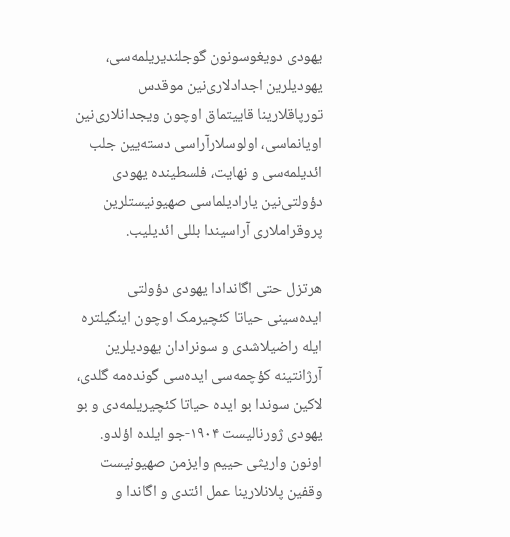یهودی دویغوسونون گوجلندیریلمه‌سی، یهودیلرین اجدادلاری‌نین موقدس تورپاقلارینا قاییتماق اوچون ویجدانلاری‌نین اویانماسی، اولوسلارآراسی دسته‌یین جلب ائدیلمه‌سی و نهایت، فلسطینده یهودی دؤولتی‌نین یارادیلماسی صهیونیستلرین پروقراملاری آراسیندا بللی ائدیلیب.

هرتزل حتی اگاندادا یهودی دؤولتی ایده‌سینی حیاتا کئچیرمک اوچون اینگیلتره ایله راضیلاشدی و سونرادان یهودیلرین آرژانتینه کؤچمه‌سی ایده‌سی گونده‌مه گلدی، لاکین سوندا بو ایده حیاتا کئچیریلمه‌دی و بو یهودی ژورنالیست ۱۹۰۴-جو ایلده اؤلدو. اونون واریثی حییم وایزمن صهیونیست وقفین پلانلارینا عمل ائتدی و اگاندا و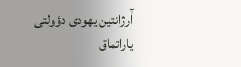آٰرژانتین یهودی دؤولتی یاراتماق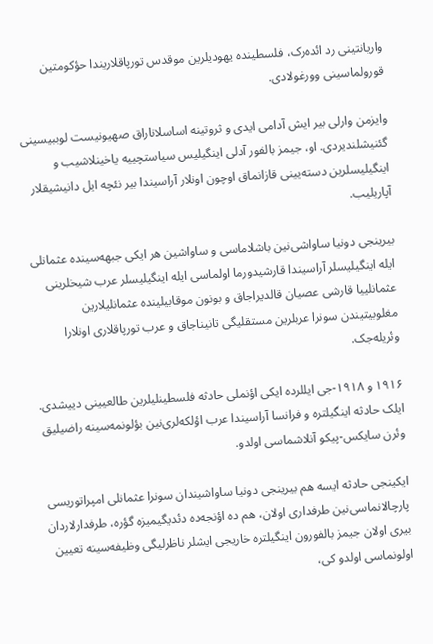واریانتینی رد ائده‌رک، فلسطینده یهودیلرین موقدس تورپاقلاریندا حؤکومتین قورولماسینی وورغولادی.

وایزمن وارلی بیر ایش آدامی ایدی و ثروتینه اساسلاناراق صهیونیست لوببیسینی گئنیشلندیردی. او، جیمز بالفور آدلی اینگیلیس سیاستچییه یاخینلاشیب و اینگیلیسلرین دسته‌یینی قازانماق اوچون اونلار آراسیندا بیر نئچه ایل دانیشیقلار آپاریلیب.

بیرینجی دونیا ساواشی‌نین باشلاماسی و ساواشین هر ایکی جبهه‌سینده عثمانلی ایله اینگیلیسلر آراسیندا قارشیدورما اولماسی ایله اینگیلیسلر عرب شیخلرینی عثمانلییا قارشی عصیان قالدیراجاق و بونون موقابیلینده عثمانلیلارین مغلوبیتیندن سونرا عربلرین مستقلیگی تانیناجاق و عرب تورپاقلاری اونلارا وئریله‌جک.

۱۹۱۶ و ۱۹۱۸-جی ایللرده ایکی اؤنملی حادثه‌‌‌ فلسطینلیلرین طالعیینی ديیشدی. ایلک حادثه‌‌‌ اینگیلتره و فرانسا آراسیندا عرب اؤلکه‌لری‌نین بؤلونمه‌سینه راضیلیق وئرن سایکس-پیکو آنلاشماسی اولدو.

ایکینجی حادثه‌‌‌ ایسه هم بیرینجی دونیا ساواشیندان سونرا عثمانلی امپراتوریسی پارچالانماسی‌نین طرفداری اولان، هم ده اؤنجه‌ده دئدیگیمیزه گؤره، طرفدارلاردان بیری اولان جیمز بالفورون اینگیلتره خاریجی ایشلر ناظرلیگی وظیفه‌‌‌سینه تعیین اولونماسی اولدو کی،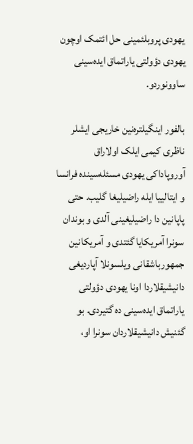یهودی پروبلئمینی حل ائتمک اوچون یهودی دؤولتی یاراتماق ایده‌سینی ساوونوردو.

بالفور اینگیلتره‌نین خاریجی ایشلر ناظری کیمی ایلک اولاراق آوروپاداکی یهودی مسئله‌‌سینده فرانسا و ایتالییا ایله راضیلیغا گلیب. حتی پاپانین دا راضیلیغینی آلدی و بوندان سونرا آمریکایا گئتدی و آمریکانین جمهورباشقانی ویلسونلا آپاردیغی دانیشیقلاردا اونا یهودی دؤولتی یاراتماق ایده‌سینی ده گتیردی. بو گئنیش دانیشیقلاردان سونرا او،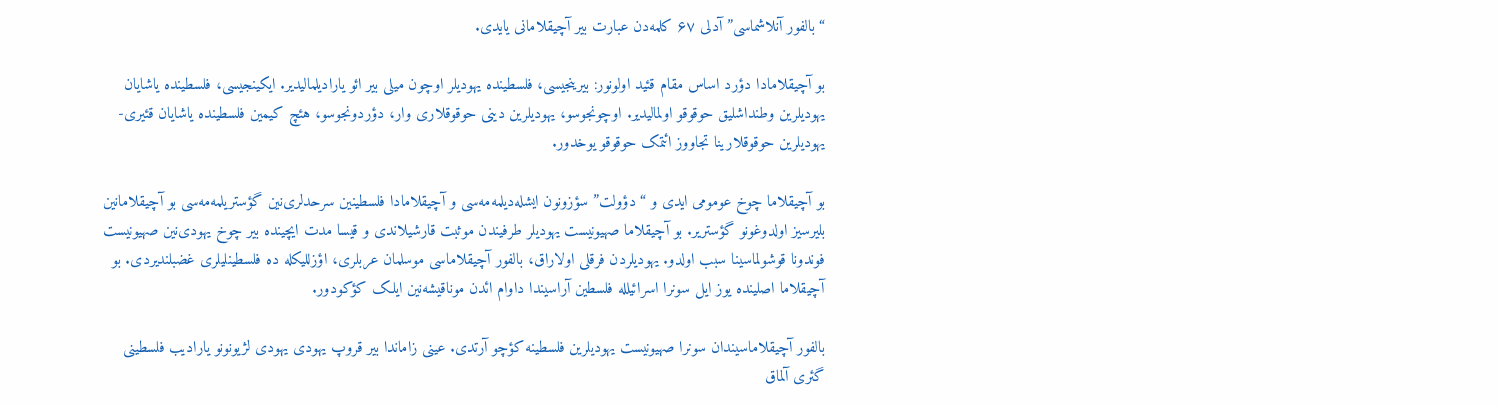“بالفور آنلاشماسی” آدلی ۶۷ کلمه‌دن عبارت بیر آچیقلامانی یایدی.

بو آچیقلامادا دؤرد اساس مقام قئید اولونور: بیرینجیسی، فلسطینده یهودیلر اوچون میلی بیر ائو یارادیلمالیدیر. ایکینجیسی، فلسطینده یاشایان یهودیلرین وطنداشلیق حوقوقو اولمالیدیر. اوچونجوسو، یهودیلرین دینی حوقوقلاری وار، دؤردونجوسو، هئچ کیمین فلسطینده یاشایان قئیری-یهودیلرین حوقوقلارینا تجاووز ائتمک حوقوقو یوخدور.

بو آچیقلاما چوخ عومومی ایدی و “دؤولت” سؤزونون ایشله‌دیلمه‌مه‌سی و آچیقلامادا فلسطینین سرحدلری‌نین گؤستریلمه‌مه‌سی بو آچیقلامانین بلیرسیز اولدوغونو گؤستریر. بو آچیقلاما صهیونیست یهودیلر طرفیندن موثبت قارشیلاندی و قیسا مدت ایچینده بیر چوخ یهودی‌نین صهیونیست فوندونا قوشولماسینا سبب اولدو. یهودیلردن فرقلی اولاراق، بالفور آچیقلاماسی موسلمان عربلری، اؤزللیکله ده فلسطینلیلری غضبلندیردی. بو آچیقلاما اصلینده یوز ایل سونرا اسرائیلله فلسطین آراسیندا داوام ائدن موناقیشه‌نین ایلک کؤکودور.

بالفور آچیقلاماسیندان سونرا صهیونیست یهودیلرین فلسطینه کؤچو آرتدی. عینی زاماندا بیر قروپ یهودی یهودی لژیونونو یارادیب فلسطینی گئری آلماق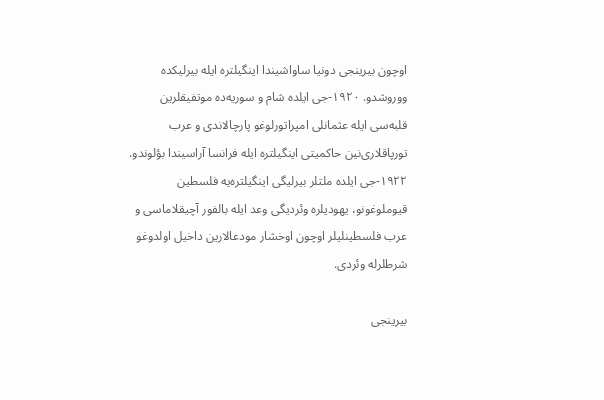اوچون بیرینجی دونیا ساواشیندا اینگیلتره ایله بیرلیکده ووروشدو. ۱۹۲۰-جی ایلده شام و سوریه‌ده موتفیقلرین قلبه‌سی ایله عثمانلی امپراتورلوغو پارچالاندی و عرب تورپاقلاری‌نین حاکمیتی اینگیلتره ایله فرانسا آراسیندا بؤلوندو. ۱۹۲۲-جی ایلده ملتلر بیرلیگی اینگیلتره‌یه فلسطین قیوملوغونو، یهودیلره وئردیگی وعد ایله بالفور آچیقلاماسی و عرب فلسطینلیلر اوچون اوخشار مودعالارین داخیل اولدوغو شرطلرله وئردی.

بیرینجی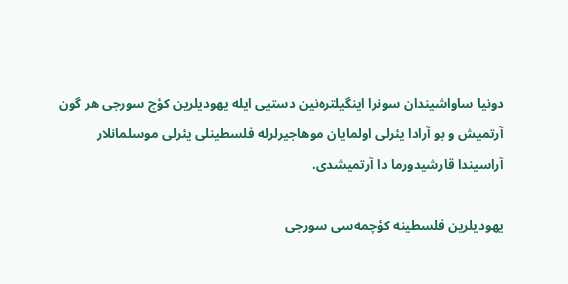دونیا ساواشیندان سونرا اینگیلتره‌نین دستیی ایله یهودیلرین کؤچ سورجی هر گون آرتمیش و بو آرادا یئرلی اولمایان موهاجیرلرله فلسطینلی یئرلی موسلمانلار آراسیندا قارشیدورما دا آرتمیشدی.

یهودیلرین فلسطینه کؤچمه‌سی سورجی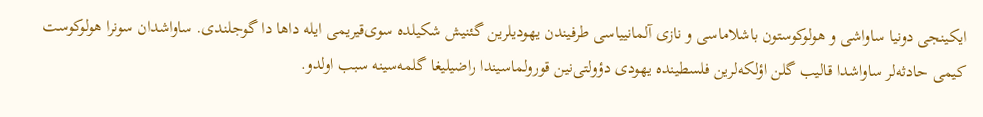ایکینجی دونیا ساواشی و هولوکوستون باشلاماسی و نازی آلمانییاسی طرفیندن یهودیلرین گئنیش شکیلده سوی‌قیریمی ایله داها دا گوجلندی. ساواشدان سونرا هولوکوست کیمی حادثه‌‌‌لر ساواشدا قالیب گلن اؤلکه‌لرین فلسطینده یهودی دؤولتی‌نین قورولماسیندا راضیلیغا گلمه‌سینه سبب اولدو.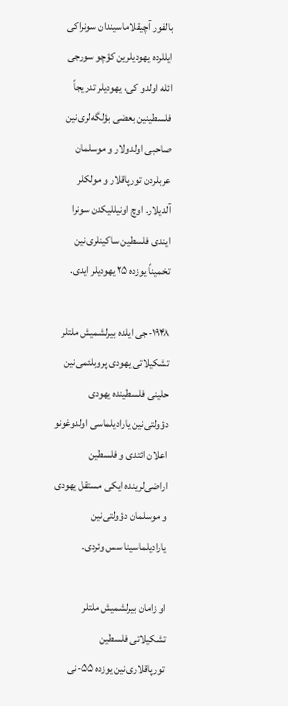بالفور آچیقلاماسیندان سونراکی ایللرده یهودیلرین کؤچو سورجی ائله اولدو کی، یهودیلر تدریجاً فلسطینین بعضی بؤلگه‌‌‌لری‌نین صاحبی اولدولار و موسلمان عربلردن تورپاقلار و مولکلر آلدیلار. اوچ اونیللیکدن سونرا ایندی فلسطین ساکینلری‌نین تخمیناً یوزده ۲۵ یهودیلر ایدی.

۱۹۴۸-جی ایلده بیرلشمیش ملتلر تشکیلاتی یهودی پروبلئمی‌نین حلینی فلسطینده یهودی دؤولتی‌نین یارادیلماسی اولدوغونو اعلان ائتدی و فلسطین اراضی‌لرینده ایکی مستقل یهودی و موسلمان دؤولتی‌نین یارادیلماسینا سس وئردی.

او زامان بیرلشمیش ملتلر تشکیلاتی فلسطین تورپاقلاری‌نین یوزده ۵۵-نی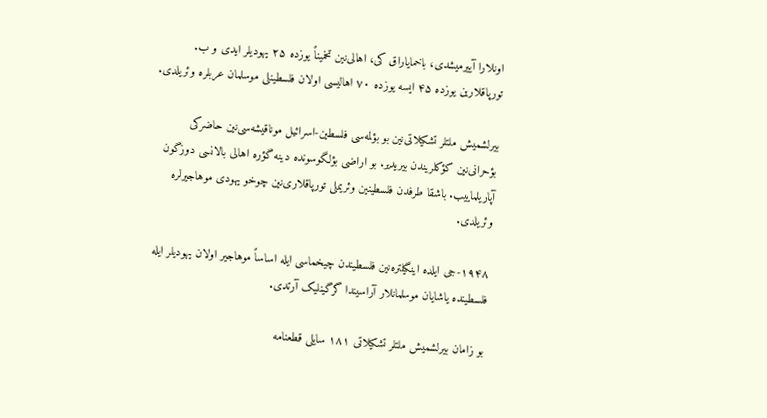اونلارا آییرمیشدی، باخمایاراق کی، اهالی‌نین تخمیناً یوزده ۲۵ یهودیلر ایدی و ب. تورپاقلارین یوزده ۴۵ ایسه یوزده ۷۰ اهالیسی اولان فلسطینلی موسلمان عربلره وئریلدی.

بیرلشمیش ملتلر تشکیلاتی‌نین بو بؤلمه‌سی فلسطین-اسرائیل موناقیشه‌سی‌نین حاضرکی بؤحرانی‌نین کؤکلریندن بیریدیر. بو اراضی بؤلگوسونده دینه گؤره اهالی بالانسی دوزگون آپاریلماییب. باشقا طرفدن فلسطینین وئریملی تورپاقلاری‌نین چوخو یهودی موهاجیرلره وئریلدی.

۱۹۴۸-جی ایلده اینگیلتره‌نین فلسطیندن چیخماسی ایله اساساً موهاجیر اولان یهودیلر ایله فلسطینده یاشایان موسلمانلار آراسیندا گرگینلیک آرتدی.

بو زامان بیرلشمیش ملتلر تشکیلاتی ۱۸۱ سایلی قطعنامه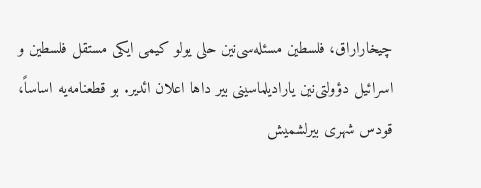چیخاراراق، فلسطین مسئله‌‌سی‌نین حلی یولو کیمی ایکی مستقل فلسطین و اسرائیل دؤولتی‌نین یارادیلماسینی بیر داها اعلان ائدیر. بو قطعنامه‌یه اساساً، قودس شهری بیرلشمیش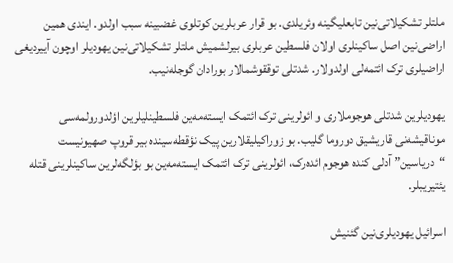ملتلر تشکیلاتی‌نین تابعلیگینه وئریلدی. بو قرار عربلرین کوتلوی غضبینه سبب اولدو. ایندی همین اراضی‌نین اصل ساکینلری اولان فلسطین عربلری بیرلشمیش ملتلر تشکیلاتی‌نین یهودیلر اوچون آییردیغی اراضیلری ترک ائتمه‌لی اولدولار. شدتلی توققوشمالار بورادان گوجله‌نیب.

یهودیلرین شدتلی هوجوملاری و ائولرینی ترک ائتمک ایسته‌مه‌ین فلسطینلیلرین اؤلدورولمه‌سی موناقیشه‌نی قاریشیق دوروما گلیب. بو زوراکیلیقلارین پیک نؤقطه‌‌‌سینده بیر قروپ صهیونیست “دریاسین” آدلی کنده هوجوم ائده‌رک، ائولرینی ترک ائتمک ایسته‌مه‌ین بو بؤلگه‌لرین ساکینلرینی قتله یئتیریبلر.

اسرائیل یهودیلری‌نین گئنیش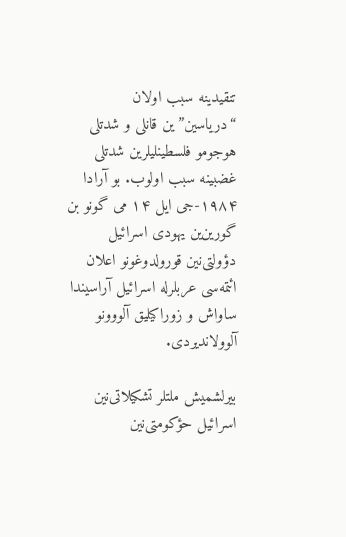تنقیدینه سبب اولان “دریاسین”ین قانلی و شدتلی هوجومو فلسطینلیلرین شدتلی غضبینه سبب اولوب. بو آرادا ۱۹۸۴-جی ایل ۱۴ می گونو بن گورین‌ین یهودی اسرائیل دؤولتی‌نین قورولدوغونو اعلان ائتمه‌سی عربلرله اسرائیل آراسیندا ساواش و زوراکیلیق آلووونو آلوولاندیردی.

بیرلشمیش ملتلر تشکیلاتی‌نین اسرائیل حؤکومتی‌نین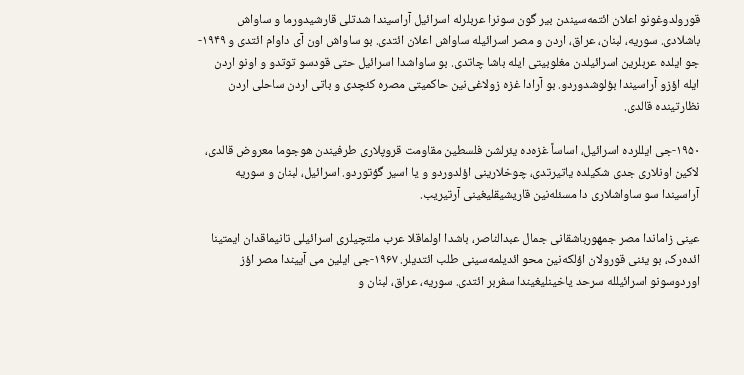قورولدوغونو اعلان ائتمه‌سیندن بیر گون سونرا عربلرله اسرائیل آراسیندا شدتلی قارشیدورما و ساواش باشلادی. سوریه، لبنان، عراق، اردن و مصر اسرائیله ساواش اعلان ائتدی. بو ساواش اون آی داوام ائتدی و ۱۹۴۹-جو ایلده عربلرین اسرائیلدن مغلوبیتی ایله باشا چاتدی. بو ساواشدا اسرائیل حتی قودسو توتدو و اونو اردن ایله اؤزو آراسیندا بؤلوشدوردو. بو آرادا غزه زولاغی‌نین حاکمیتی مصره کئچدی و باتی اردن ساحلی اردن نظارتینده قالدی.

۱۹۵۰-جی ایللرده اسرائیل، اساساً غزه‌ده یئرلشن فلسطین مقاومت قروپلاری طرفیندن هوجوما معروض قالدی، لاکین اونلاری جدی شکیلده یاتیرتدی، چوخلارینی اؤلدوردو و یا اسیر گؤتوردو. اسرائیل، لبنان و سوریه آراسیندا سو ساواشلاری دا مسئله‌نین قاریشیقلیغینی آرتیریب.

عینی زاماندا مصر جمهورباشقانی جمال عبدالناصر، باشدا اولماقلا عرب ملتچیلری اسرائیلی تانیماقدان ایمتینا ائده‌رک، بو یئنی قورولان اؤلکه‌نین محو ائدیلمه‌سینی طلب ائتدیلر. ۱۹۶۷-جی ایلین می آییندا مصر اؤز اوردوسونو اسرائیلله سرحد یاخینلیغیندا سفربر ائتدی. سوریه، عراق، لبنان و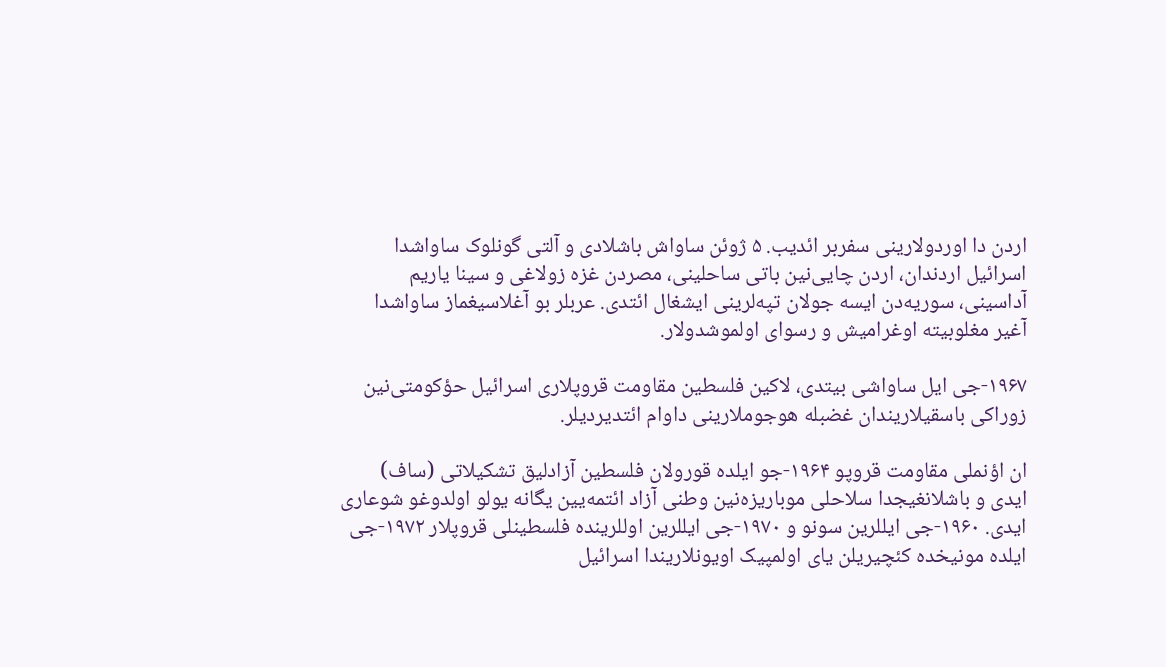اردن دا اوردولارینی سفربر ائدیب. ۵ ژوئن ساواش‌‌‌ باشلادی و آلتی گونلوک ساواشدا اسرائیل اردندان، اردن چایی‌نین باتی ساحلینی، مصردن غزه زولاغی و سینا یاریم آداسینی، سوریه‌دن ایسه جولان تپه‌لرینی ایشغال ائتدی. عربلر بو آغلاسیغماز ساواشدا آغیر مغلوبیته اوغرامیش و رسوای اولموشدولار.

۱۹۶۷-جی ایل ساواشی بیتدی، لاکین فلسطین مقاومت قروپلاری اسرائیل حؤکومتی‌نین زوراکی باسقیلاریندان غضبله هوجوملارینی داوام ائتدیردیلر.

ان اؤنملی مقاومت قروپو ۱۹۶۴-جو ایلده قورولان فلسطین آزادلیق تشکیلاتی (ساف) ایدی و باشلانغیجدا سلاحلی موباریزه‌نین وطنی آزاد ائتمه‌یین یگانه یولو اولدوغو شوعاری ایدی. ۱۹۶۰-جی ایللرین سونو و ۱۹۷۰-جی ایللرین اوللرینده فلسطینلی قروپلار ۱۹۷۲-جی ایلده مونیخده کئچیریلن یای اولمپیک اویونلاریندا اسرائیل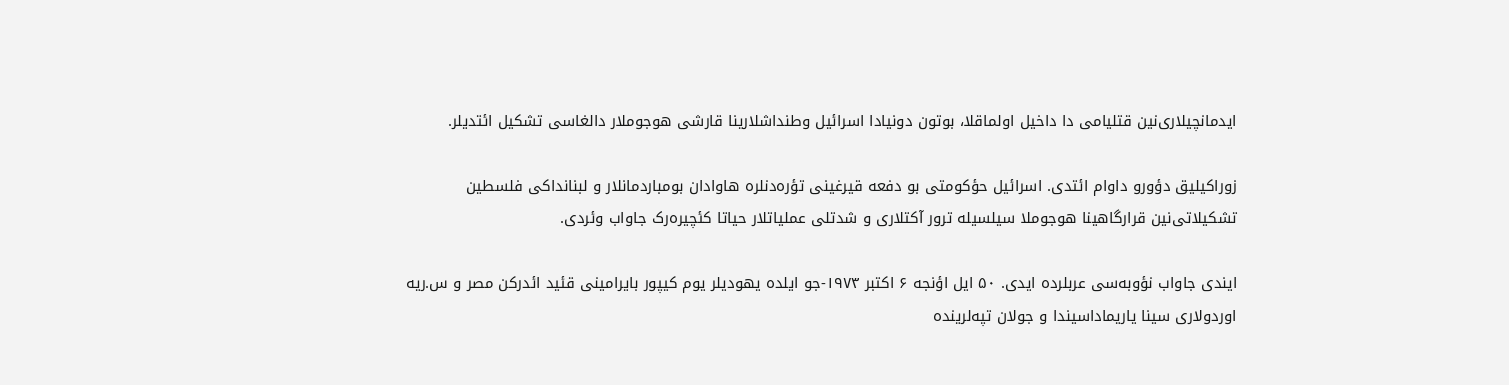ایدمانچیلاری‌نین قتلیامی دا داخیل اولماقلا، بوتون دونیادا اسرائیل وطنداشلارینا قارشی هوجوملار دالغاسی تشکیل ائتدیلر.

زوراکیلیق دؤورو داوام ائتدی. اسرائیل حؤکومتی بو دفعه‌‌ قیرغینی تؤره‌دنلره هاوادان بومباردمانلار و لبنانداکی فلسطین تشکیلاتی‌نین قرارگاهینا هوجوملا سیلسیله ترور آکتلاری و شدتلی عملیاتلار حیاتا کئچیره‌رک جاواب وئردی.

ایندی جاواب نؤوبه‌‌سی عربلرده ایدی. ۵۰ ایل اؤنجه ۶ اکتبر ۱۹۷۳-جو ایلده یهودیلر یوم کیپور بایرامینی قئید ائدرکن مصر و س.ریه اوردولاری سینا یاریماداسیندا و جولان تپه‌لرینده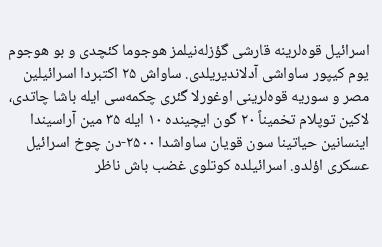اسرائیل قوه‌لرینه قارشی گؤزله‌نیلمز هوجوما کئچدی و بو هوجوم یوم کیپور ساواشی آدلاندیریلدی. ساواش ۲۵ اکتبردا اسرائیلین مصر و سوریه قوه‌لرینی اوغورلا گئری چکمه‌سی ایله باشا چاتدی، لاکین توپلام تخمیناً ۲۰ گون ایچینده ۱۰ ایله ۳۵ مین آراسیندا اینسانین حیاتینا سون قویان ساواشدا ۲۵۰۰-دن چوخ اسرائیل عسکری اؤلدو. اسرائیلده کوتلوی غضب باش ناظر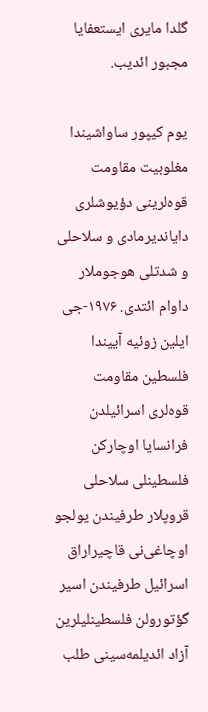گلدا مایری ایستعفایا مجبور ائدیب.

یوم کیپور ساواشیندا مغلوبیت مقاومت قوه‌لرینی دؤیوشلری دایاندیرمادی و سلاحلی و شدتلی هوجوملار داوام ائتدی. ۱۹۷۶-جی ایلین زوئیه آییندا فلسطین مقاومت قوه‌لری اسرائیلدن فرانسایا اوچارکن فلسطینلی سلاحلی قروپلار طرفیندن یولجو اوچاغی‌نی قاچیراراق اسرائیل طرفیندن اسیر گؤتورولن فلسطینلیلرین آزاد ائدیلمه‌سینی طلب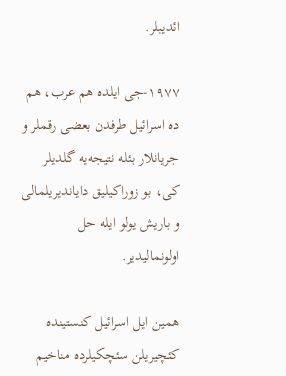ائدیبلر.

۱۹۷۷-جی ایلده هم عرب، هم ده اسرائیل طرفدن بعضی رقملر و جریانلار بئله نتیجه‌یه گلدیلر کی، بو زوراکیلیق دایاندیریلمالی و باریش یولو ایله حل اولونمالیدیر.

همین ایل اسرائیل کنستینده کئچیریلن سئچکیلرده مناخیم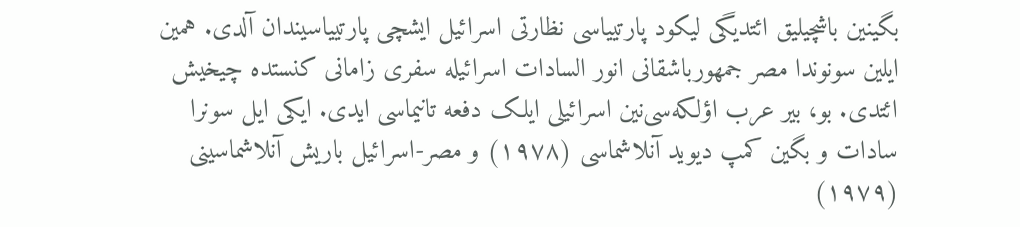بگینین باشچیلیق ائتدیگی لیکود پارتییاسی نظارتی اسرائیل ایشچی پارتییاسیندان آلدی. همین ایلین سونوندا مصر جمهورباشقانی انور السادات اسرائیله سفری زامانی کنستده چیخیش ائتدی. بو، بیر عرب اؤلکه‌سی‌نین اسرائیلی ایلک دفعه‌‌ تانیماسی ایدی. ایکی ایل سونرا سادات و بگین کمپ دیوید آنلاشماسی (۱۹۷۸) و مصر-اسرائیل باریش آنلاشماسینی (۱۹۷۹)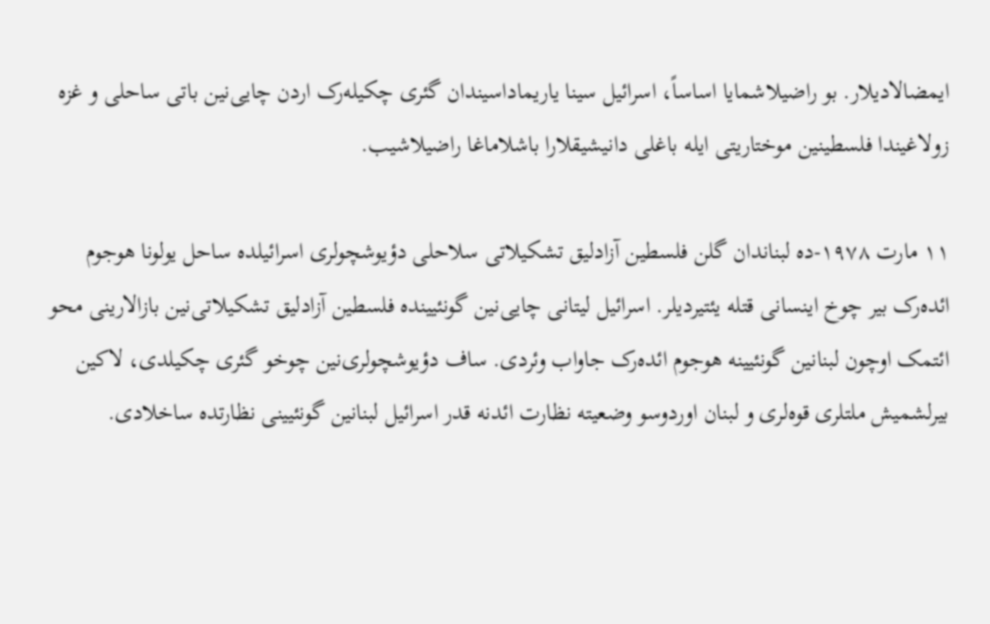ایمضالادیلار. بو راضیلاشمایا اساساً، اسرائیل سینا یاریماداسیندان گئری چکیله‌رک اردن چایی‌نین باتی ساحلی و غزه زولاغیندا فلسطینین موختاریتی ایله باغلی دانیشیقلارا باشلاماغا راضیلاشیب.

۱۱ مارت ۱۹۷۸-ده لبناندان گلن فلسطین آزادلیق تشکیلاتی سلاحلی دؤیوشچولری اسرائیلده ساحل یولونا هوجوم ائده‌رک بیر چوخ اینسانی قتله یئتیردیلر. اسرائیل لیتانی چایی‌نین گونئیینده فلسطین آزادلیق تشکیلاتی‌نین بازالارینی محو ائتمک اوچون لبنانین گونئیینه هوجوم ائده‌رک جاواب وئردی. ساف دؤیوشچولری‌نین چوخو گئری چکیلدی، لاکین بیرلشمیش ملتلری قوه‌لری و لبنان اوردوسو وضعيته نظارت ائدنه قدر اسرائیل لبنانین گونئیینی نظارتده ساخلادی.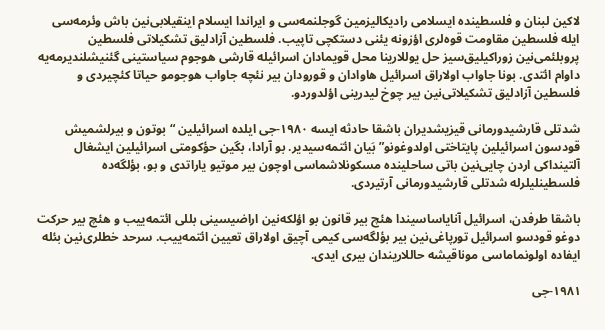لاکین لبنان و فلسطینده ایسلامی رادیکالیزمین گوجلنمه‌سی و ایراندا ایسلام اینقیلابی‌نین باش وئرمه‌سی ایله فلسطین مقاومت قوه‌لری اؤزونه یئنی دستکچی تاپیب. فلسطین آزادلیق تشکیلاتی فلسطین پروبلئمی‌نین زوراکیلیق‌سیز حل یوللارینا محل قویمادان اسرائیله قارشی هوجوم سیاستینی گئنیشلندیرمه‌یه داوام ائتدی. بونا جاواب اولاراق اسرائیل هاوادان و قورودان بیر نئچه جاواب هوجومو حیاتا کئچیردی و فلسطین آزادلیق تشکیلاتی‌نین بیر چوخ لیدرینی اؤلدوردو.

شدتلی قارشیدورمانی قیزیشدیران باشقا حادثه‌‌‌ ایسه ۱۹۸۰-جی ایلده اسرائیلین “بوتون و بیرلشمیش قودسون اسرائیلین پایتاختی اولدوغونو” بَیان ائتمه‌سیدیر. بو آرادا، بگین حؤکومتی اسرائیلین ایشغال آلتینداکی اردن چایی‌نین باتی ساحلینده مسکونلاشماسی اوچون بیر موتیو یاراتدی و بو، بؤلگه‌ده فلسطینلیلرله شدتلی قارشیدورمانی آرتیردی.

باشقا طرفدن، اسرائیل آنایاساسیندا هئچ بیر قانون بو اؤلکه‌نین اراضیسینی بللی ائتمه‌ییب و هئچ بیر حرکت دوغو قودسو اسرائیل تورپاغی‌نین بیر بؤلگه‌سی کیمی آچیق اولاراق تعیین ائتمه‌ییب. سرحد خطلری‌نین بئله ایفاده اولونماماسی موناقیشه حاللاریندان بیری ایدی.

۱۹۸۱-جی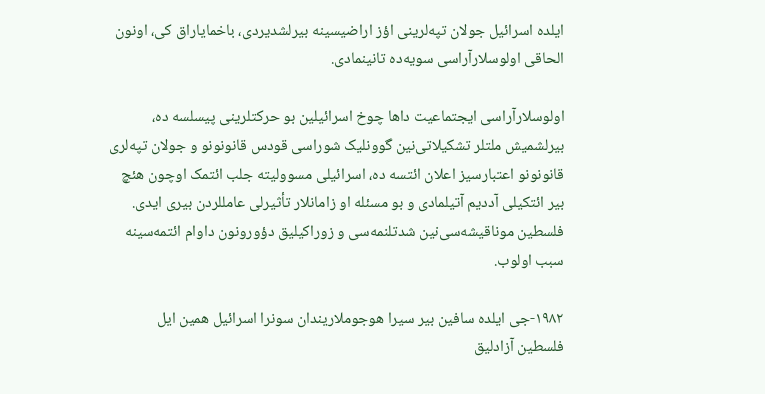ایلده اسرائیل جولان تپه‌لرینی اؤز اراضیسینه بیر‌لشدیردی، باخمایاراق کی، اونون الحاقی اولوسلارآراسی سويه‌‌ده تانینمادی.

اولوسلارآراسی ایجتماعیت داها چوخ اسرائیلین بو حرکتلرینی پیسلسه ده، بیرلشمیش ملتلر تشکیلاتی‌نین گوونلیک شوراسی قودس قانونونو و جولان تپه‌لری قانونونو اعتبارسیز اعلان ائتسه ده، اسرائیلی مسوولیته جلب ائتمک اوچون هئچ بیر ائتکیلی آددیم آتیلمادی و بو مسئله‌‌ او زامانلار تأثیرلی عامللردن بیری ایدی. فلسطین موناقیشه‌سی‌نین شدتلنمه‌سی و زوراکیلیق دؤورونون داوام ائتمه‌سینه سبب اولوب.

۱۹۸۲-جی ایلده سافین بیر سیرا هوجوملاریندان سونرا اسرائیل همین ایل فلسطین آزادلیق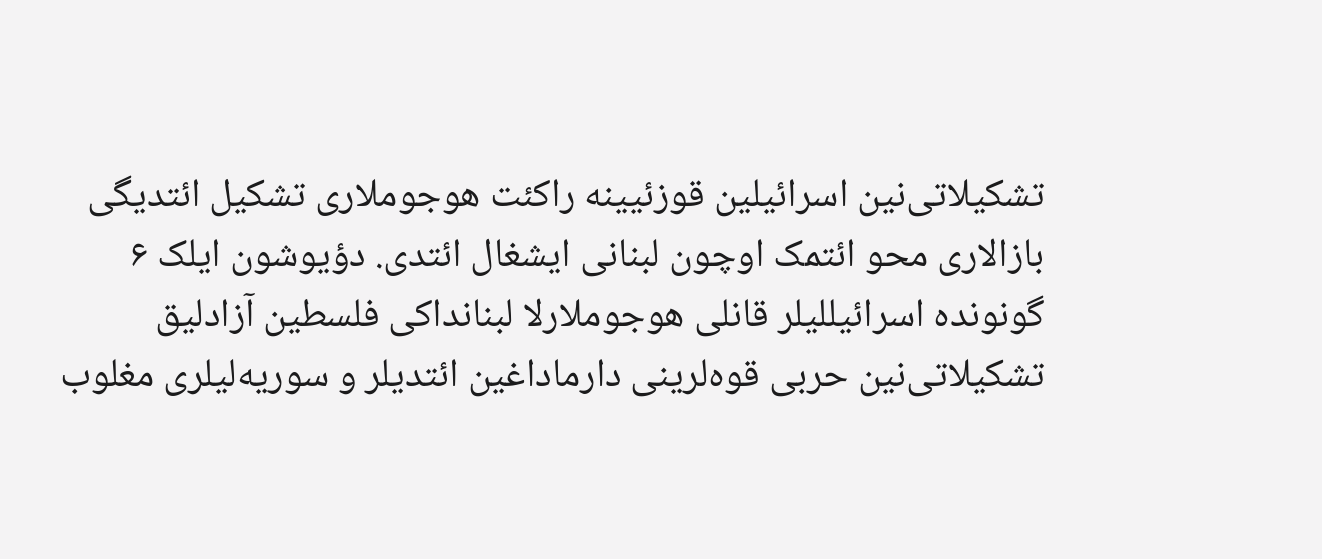تشکیلاتی‌نین اسرائیلین قوزئیینه راکئت هوجوملاری تشکیل ائتدیگی بازالاری محو ائتمک اوچون لبنانی ایشغال ائتدی. دؤیوشون ایلک ۶ گونونده اسرائیللیلر قانلی هوجوملارلا لبنانداکی فلسطین آزادلیق تشکیلاتی‌نین حربی قوه‌لرینی دارماداغین ائتدیلر و سوریه‌لیلری مغلوب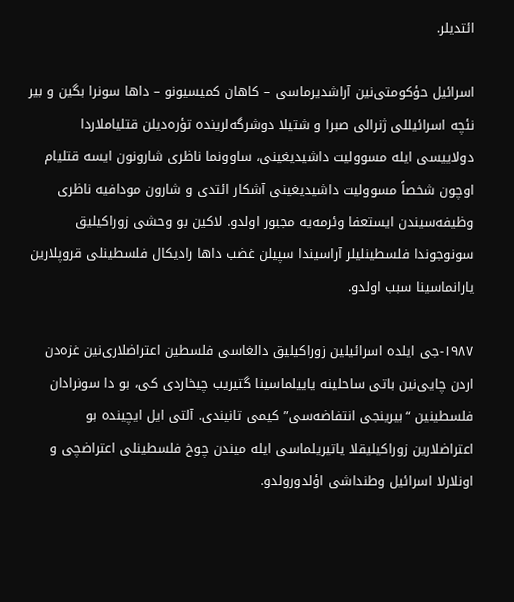ائتدیلر.

اسرائیل حؤکومتی‌نین آراشدیرماسی – کاهان کمیسیونو – داها سونرا بگین و بیر نئچه اسرائیللی ژنرالی صبرا و شتیلا دوشرگه‌لرینده تؤره‌دیلن قتلیاملاردا دولاییسی ایله مسوولیت داشیدیغینی، ساوونما ناظری شارونون ایسه قتلیام اوچون شخصاً مسوولیت داشیدیغینی آشکار ائتدی و شارون مودافیه ناظری وظیفه‌‌‌سیندن ایستعفا وئرمه‌یه مجبور اولدو. لاکین بو وحشی زوراکیلیق سونوجوندا فلسطینلیلر آراسیندا سپیلن غضب داها رادیکال فلسطینلی قروپلارین یارانماسینا سبب اولدو.

۱۹۸۷-جی ایلده اسرائیلین زوراکیلیق دالغاسی فلسطین اعتراضلاری‌نین غزه‌دن اردن چایی‌نین باتی ساحلینه یاییلماسینا گتیریب چیخاردی کی، بو دا سونرادان فلسطینین “بیرینجی انتفاضه‌سی” کیمی تانیندی. آلتی ایل ایچینده بو اعتراضلارین زوراکیلیقلا یاتیریلماسی ایله میندن چوخ فلسطینلی اعتراضچی و اونلارلا اسرائیل وطنداشی اؤلدورولدو.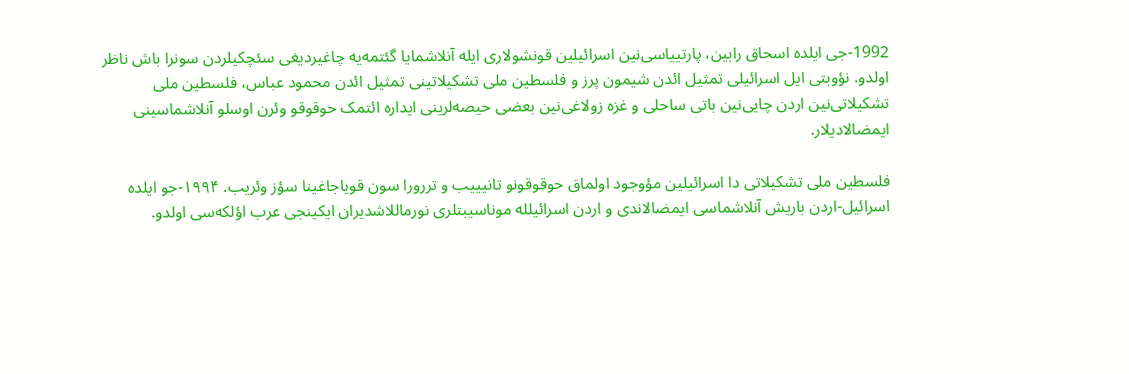1992-جی ایلده اسحاق رابین، پارتییاسی‌نین اسرائیلین قونشولاری ایله آنلاشمایا گئتمه‌یه چاغیردیغی سئچکیلردن سونرا باش ناظر اولدو. نؤوبتی ایل اسرائیلی تمثیل ائدن شیمون پرز و فلسطین ملی تشکیلاتینی تمثیل ائدن محمود عباس، فلسطین ملی تشکیلاتی‌نین اردن چایی‌نین باتی ساحلی و غزه زولاغی‌نین بعضی حیصه‌‌‌لرینی ایداره ائتمک حوقوقو وئرن اوسلو آنلاشماسینی ایمضالادیلار.

فلسطین ملی تشکیلاتی دا اسرائیلین مؤوجود اولماق حوقوقونو تانیییب و تررورا سون قویاجاغینا سؤز وئریب. ۱۹۹۴-جو ایلده اسرائیل-اردن باریش آنلاشما‌سی ایمضالاندی و اردن اسرائیلله موناسیبتلری نورماللاشدیران ایکینجی عرب اؤلکه‌سی اولدو.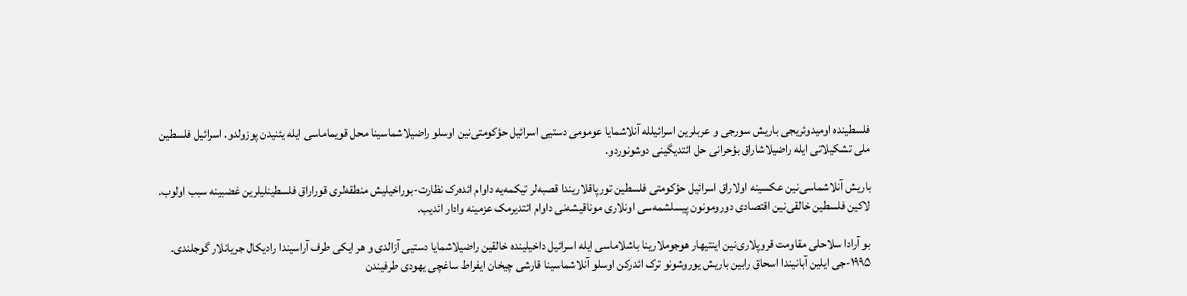فلسطینده اومیدوئریجی باریش سورجی و عربلرین اسرائیلله آنلاشمایا عومومی دستیی اسرائیل حؤکومتی‌نین اوسلو راضیلاشماسینا محل قویماماسی ایله یئنیدن پوزولدو. اسرائیل فلسطین ملی تشکیلاتی ایله راضیلاشاراق بؤحرانی حل ائتدیگینی دوشونوردو.

باریش آنلاشماسی‌نین عکسینه اولاراق اسرائیل حؤکومتی فلسطین تورپاقلاریندا قصبه‌‌‌لر تیکمه‌یه داوام ائده‌رک نظارت-بوراخیلیش منطقه‌‌‌لری قوراراق فلسطینلیلرین غضبینه سبب اولوب. لاکین فلسطین خالقی‌نین اقتصادی دورومونون پیسلشمه‌سی اونلاری موناقیشه‌نی داوام ائتدیرمک عزمینه وادار ائدیب.

بو آرادا سلاحلی مقاومت قروپلاری‌نین اینتیهار هوجوملارینا باشلاماسی ایله اسرائیل داخیلینده خالقین راضیلاشمایا دستیی آزالدی و هر ایکی طرف آراسیندا رادیکال جریانلار گوجلندی. ۱۹۹۵-جی ایلین آبانیندا اسحاق رابین باریش یوروشونو ترک ائدرکن اوسلو آنلاشماسینا قارشی چیخان ایفراط ساغچی یهودی طرفیندن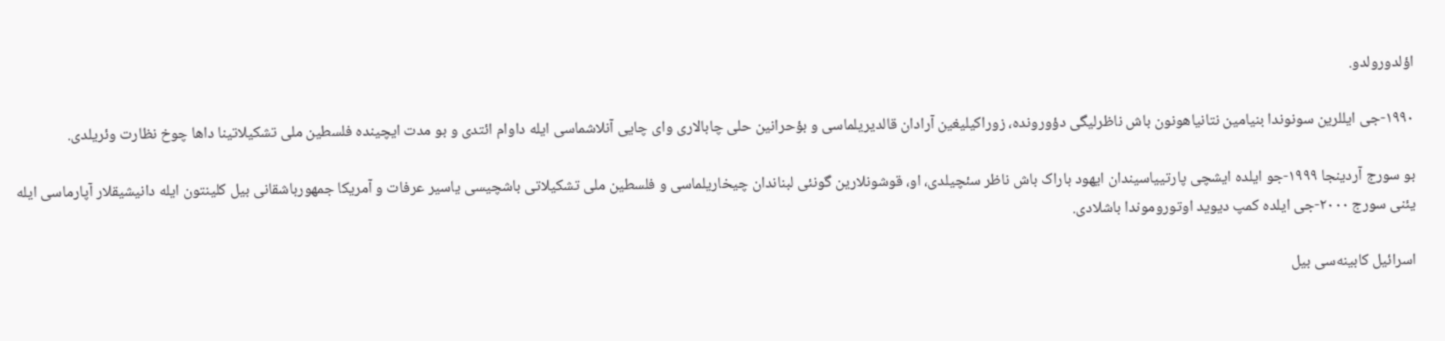اؤلدورولدو.

۱۹۹۰-جی ایللرین سونوندا بنیامین نتانیاهونون باش ناظرلیگی دؤورونده، زوراکیلیغین آرادان قالدیریلماسی و بؤحرانین حلی چابالاری وای چایی آنلاشماسی ایله داوام ائتدی و بو مدت ایچینده فلسطین ملی تشکیلاتینا داها چوخ نظارت وئریلدی.

بو سورج آردینجا ۱۹۹۹-جو ایلده ایشچی پارتییاسیندان ایهود باراک باش ناظر سئچیلدی، او، قوشونلارین گونئی لبناندان چیخاریلماسی و فلسطین ملی تشکیلاتی باشچیسی یاسیر عرفات و آمریکا جمهورباشقانی بیل کلینتون ایله دانیشیقلار آپارماسی ایله یئنی سورج ۲۰۰۰-جی ایلده کمپ دیوید اوتوروموندا باشلادی.

اسرائیل کابینه‌سی بیل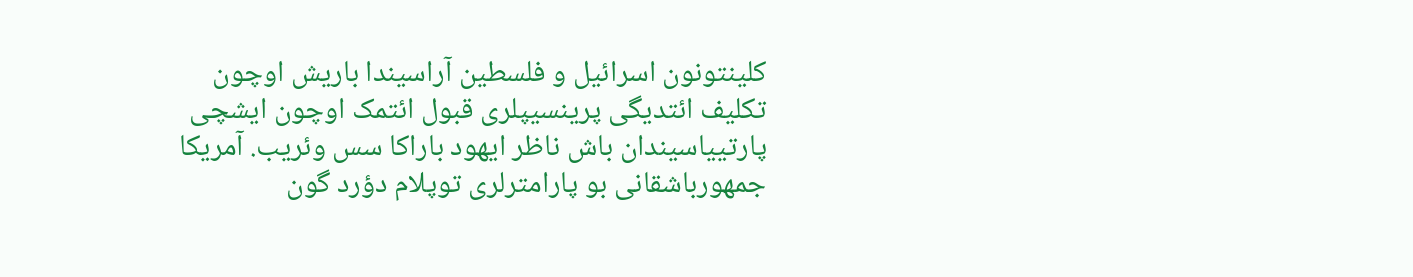کلینتونون اسرائیل و فلسطین آراسیندا باریش اوچون تکلیف ائتدیگی پرینسیپلری قبول ائتمک اوچون ایشچی پارتییاسیندان باش ناظر ایهود باراکا سس وئریب. آمریکا جمهورباشقانی بو پارامترلری توپلام دؤرد گون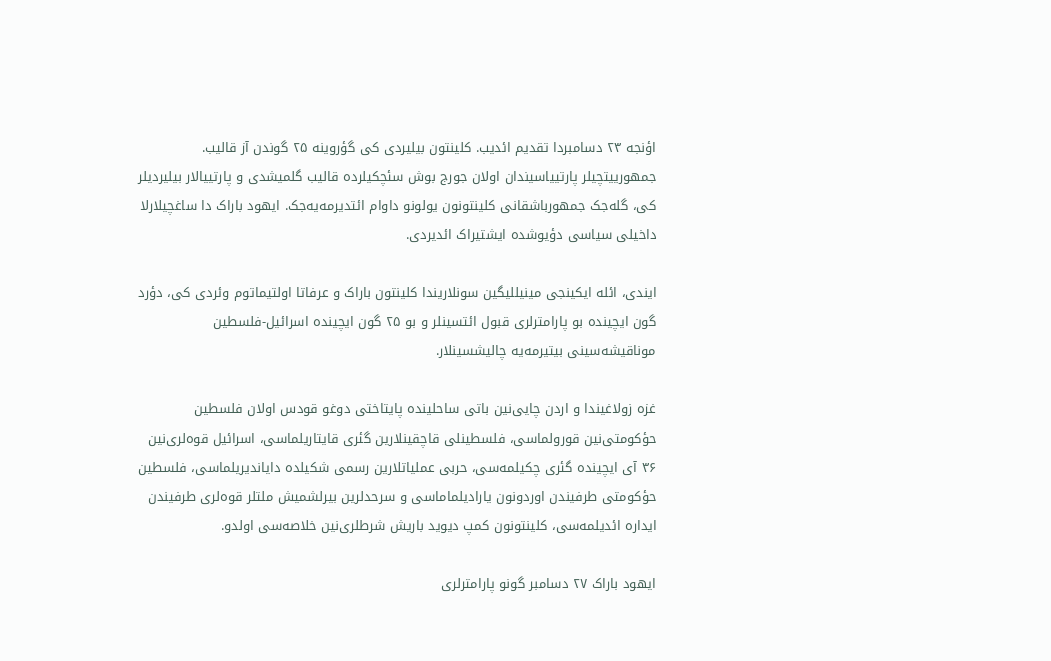اؤنجه ۲۳ دسامبردا تقدیم ائدیب. کلینتون بیلیردی کی گؤروینه ۲۵ گوندن آز قالیب. جمهورییتچیلر پارتییاسیندان اولان جورج بوش سئچکیلرده قالیب گلمیشدی و پارتییالار بیلیردیلر کی، گله‌جک جمهورباشقانی کلینتونون یولونو داوام ائتدیرمه‌یه‌جک. ایهود باراک دا ساغچیلارلا داخیلی سیاسی دؤیوشده ایشتیراک ائدیردی.

ایندی، ائله ایکینجی مینیللیگین سونلاریندا کلینتون باراک و عرفاتا اولتیماتوم وئردی کی، دؤرد گون ایچینده بو پارامترلری قبول ائتسینلر و بو ۲۵ گون ایچینده اسرائیل-فلسطین موناقیشه‌سینی بیتیرمه‌یه چالیشسینلار.

غزه زولاغیندا و اردن چایی‌نین باتی ساحلینده پایتاختی دوغو قودس اولان فلسطین حؤکومتی‌نین قورولماسی، فلسطینلی قاچقینلارین گئری قایتاریلماسی، اسرائیل قوه‌لری‌نین ۳۶ آی ایچینده گئری چکیلمه‌سی، حربی عملیاتلارین رسمی شکیلده دایاندیریلماسی، فلسطین حؤکومتی طرفیندن اوردونون یارادیلماماسی و سرحدلرین بیرلشمیش ملتلر قوه‌لری طرفیندن ایداره ائدیلمه‌سی، کلینتونون کمپ دیوید باریش شرطلری‌نین خلاصه‌‌‌سی اولدو.

ایهود باراک ۲۷ دسامبر گونو پارامترلری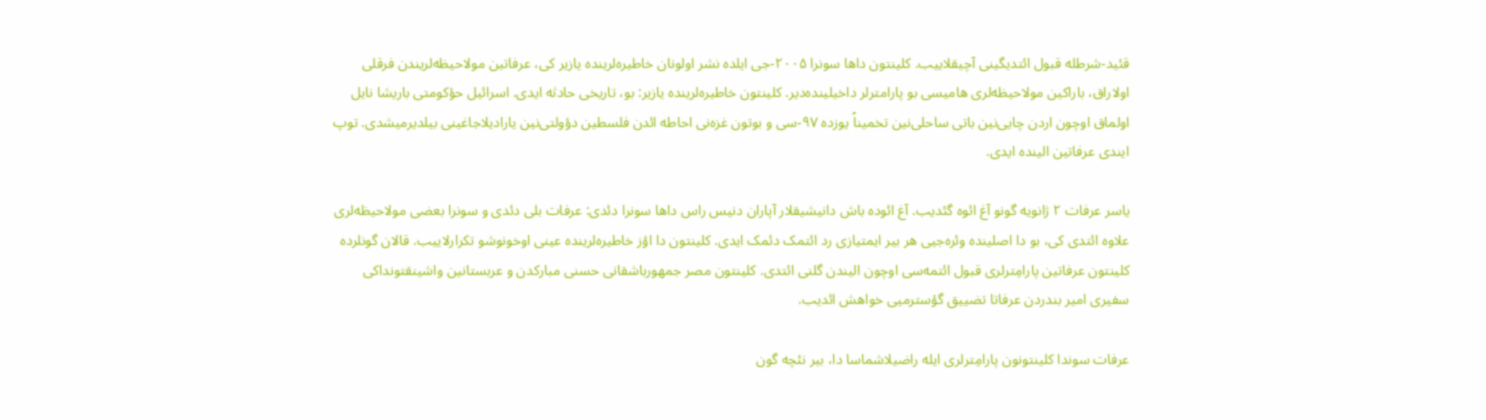قئید-شرطله قبول ائتدیگینی آچیقلاییب. کلینتون داها سونرا ۲۰۰۵-جی ایلده نشر اولونان خاطیره‌لرینده یازیر کی، عرفاتین مولاحیظه‌‌لریندن فرقلی اولاراق، باراکین مولاحیظه‌‌لری هامیسی بو پارامترلر داخیلینده‌دیر. کلینتون خاطیره‌لرینده یازیر: بو، تاریخی حادثه‌‌‌ ایدی. اسرائیل حؤکومتی باریشا نایل اولماق اوچون اردن چایی‌نین باتی ساحلی‌نین تخمیناً یوزده ۹۷-سی و بوتون غزه‌نی احاطه‌‌‌ ائدن فلسطین دؤولتی‌نین یارادیلاجاغینی بیلدیرمیشدی. توپ ایندی عرفاتین الینده ایدی.

یاسر عرفات ۲ ژانویه گونو آغ ائوه گئدیب. آغ ائوده باش دانیشیقلار آپاران دنیس راس داها سونرا دئدی: عرفات بلی دئدی و سونرا بعضی مولاحیظه‌‌لری علاوه‌‌ ائتدی کی، بو دا اصلینده وئره‌جیی هر بیر ایمتیازی رد ائتمک دئمک ایدی. کلینتون دا اؤز خاطیره‌لرینده عینی اوخونوشو تکرارلاییب. قالان گونلرده کلینتون عرفاتین پارامِترلری قبول ائتمه‌سی اوچون الیندن گلنی ائتدی. کلینتون مصر جمهورباشقانی حسنی مبارکدن و عربستانین واشینقتونداکی سفیری امیر بندردن عرفاتا تضییق گؤسترمیی خواهش ائدیب.

عرفات سوندا کلینتونون پارامِترلری ایله راضیلاشماسا دا، بیر نئچه گون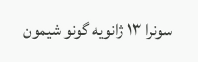سونرا ۱۳ ژانویه گونو شیمون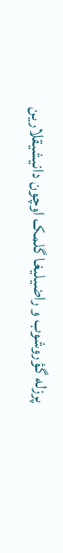پرزله گؤروشوب و راضیلیغا گلمک اوچون دانیشیقلارین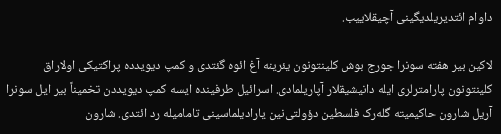داوام ائتدیریلدیگینی آچیقلاییب.

لاکین بیر هفته سونرا جورج بوش کلینتونون یئرینه آغ ائوه گئتدی و کمپ دیویدده پراکتیکی اولاراق کلینتونون پارامترلری ایله دانیشیقلار آپاریلمادی. اسرائیل طرفینده ایسه کمپ دیویددن تخمیناً بیر ایل سونرا آریل شارون حاکیميته گله‌رک فلسطین دؤولتی‌نین یارادیلماسینی تامامیله رد ائتدی. شارون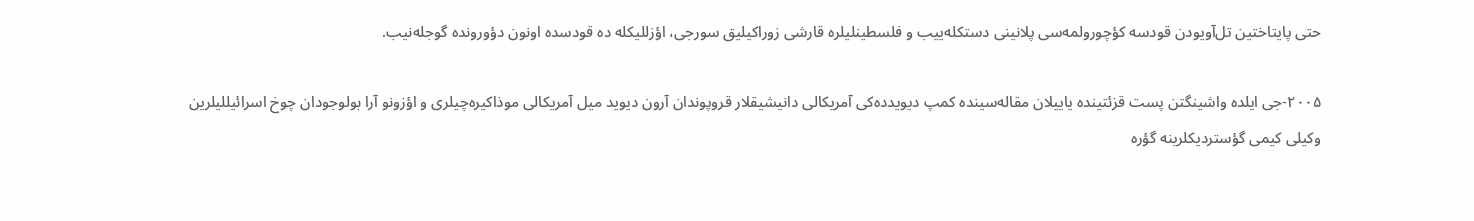حتی پایتاختین تل‌آویودن قودسه کؤچورولمه‌سی پلانینی دستکله‌ییب و فلسطینلیلره قارشی زوراکیلیق سورجی، اؤزللیکله ده قودسده اونون دؤورونده گوجله‌نیب.

۲۰۰۵-جی ایلده واشینگتن پست قزئتینده یاییلان مقاله‌سینده کمپ دیویدده‌کی آمریکالی دانیشیقلار قروپوندان آرون دیوید میل آمریکالی موذاکیره‌چیلری و اؤزونو آرا بولوجودان چوخ اسرائیللیلرین وکیلی کیمی گؤستردیکلرینه گؤره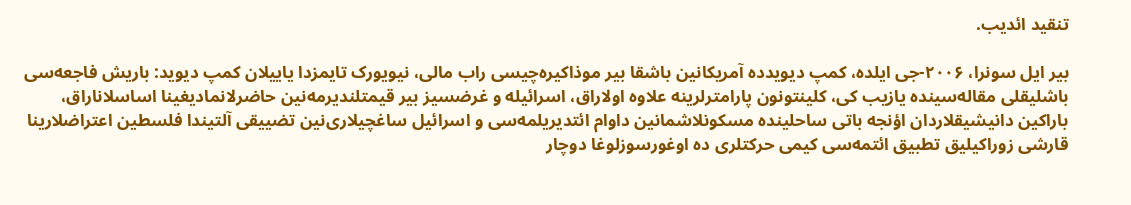تنقید ائدیب.

بیر ایل سونرا، ۲۰۰۶-جی ایلده، کمپ دیویدده آمریکانین باشقا بیر موذاکیره‌چیسی راب مالی، نیویورک تایمزدا یاییلان کمپ دیوید: باریش فاجعه‌‌‌سی باشلیقلی مقاله‌سینده یازیب کی، کلینتونون پارامترلرینه علاوه‌‌ اولاراق، اسرائیله و غرضسیز بیر قیمتلندیرمه‌نین حاضرلانمادیغینا اساسلاناراق، باراکین دانیشیقلاردان اؤنجه باتی ساحلینده مسکونلاشمانین داوام ائتدیریلمه‌سی و اسرائیل ساغچیلاری‌نین تضییقی آلتیندا فلسطین اعتراضلارینا قارشی زوراکیلیق تطبیق ائتمه‌سی کیمی حرکتلری ده اوغورسوزلوغا دوچار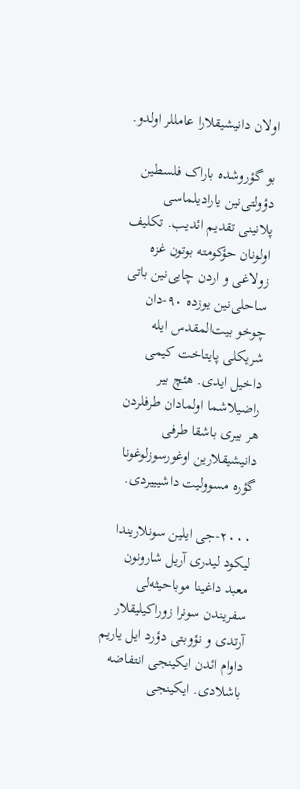اولان دانیشیقلارا عامللر اولدو.

بو گؤروشده باراک فلسطین دؤولتی‌نین یارادیلماسی پلانینی تقدیم ائدیب. تکلیف اولونان حؤکومته بوتون غزه زولاغی و اردن چایی‌نین باتی ساحلی‌نین یوزده ۹۰-دان چوخو بیت‌المقدس ایله شریکلی پایتاخت کیمی داخیل ایدی. هئچ بیر راضیلاشما اولمادان طرفلردن هر بیری باشقا طرفی دانیشیقلارین اوغورسوزلوغونا گؤره مسوولیت داشیییردی.

۲۰۰۰-جی ایلین سونلاریندا لیکود لیدری آریل شارونون معبد داغینا موباحیثه‌لی سفریندن سونرا زوراکیلیقلار آرتدی و نؤوبتی دؤرد ایل یاریم داوام ائدن ایکینجی انتفاضه باشلادی. ایکینجی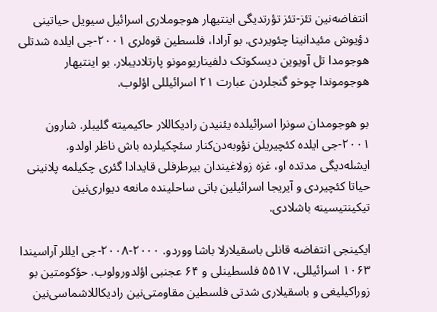انتفاضه‌نین تئز-تئز تؤرتدیگی اینتیهار هوجوملاری اسرائیل سیویل حیاتینی دؤیوش مئیدانینا چئویردی. بو آرادا، فلسطین قوه‌لری ۲۰۰۱-جی ایلده شدتلی هوجومدا تل آویوین دیسکوتک دلفیناریومونو پارتلادیبلار. بو اینتیهار هوجوموندا چوخو گنجلردن عبارت ۲۱ اسرائیللی اؤلوب.

بو هوجومدان سونرا اسرائیلده یئنیدن رادیکاللار حاکیميته گلیبلر. شارون ۲۰۰۱-جی ایلده کئچیریلن نؤوبه‌دن‌کنار سئچکیلرده باش ناظر اولدو. ایشله‌دیگی مدتده او، غزه زولاغیندان بیرطرفلی قایدادا گئری چکیلمه پلانینی حیاتا کئچیردی و آیریجا اسرائیلین باتی ساحلینده مانعه دیواری‌نین تیکینتیسینه باشلادی.

ایکینجی انتفاضه‌ قانلی باسقیلارلا باشا ووردو. ۲۰۰۰-۲۰۰۸-جی ایللر آراسیندا ۱۰۶۳ اسرائیللی، ۵۵۱۷ فلسطینلی و ۶۴ عجنبی اؤلدورولوب. حؤکومتین بو زوراکیلیغی و باسقیلاری شدتی فلسطین مقاومتی‌نین رادیکاللاشماسی‌نین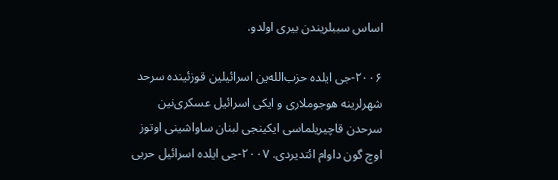اساس سببلریندن بیری اولدو.

۲۰۰۶-جی ایلده حزب‌الله‌ین اسرائیلین قوزئینده سرحد شهرلرینه هوجوملاری و ایکی اسرائیل عسکری‌نین سرحدن قاچیریلماسی ایکینجی لبنان ساواشینی اوتوز اوچ گون داوام ائتدیردی. ۲۰۰۷-جی ایلده اسرائیل حربی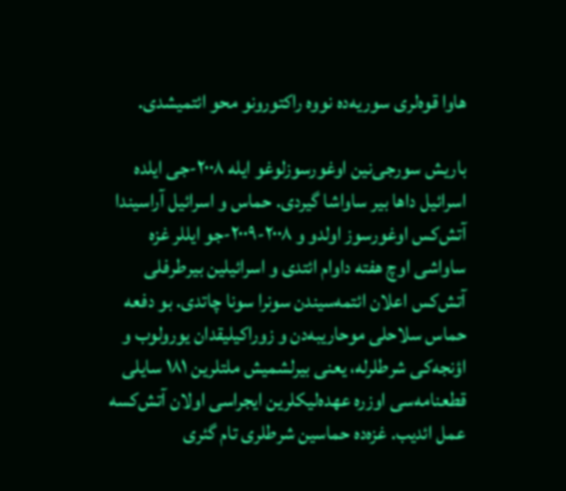هاوا قوه‌لری سوریه‌ده نووه راکتورونو محو ائتمیشدی.

باریش سورجی‌نین اوغورسوزلوغو ایله ۲۰۰۸-جی ایلده اسرائیل داها بیر ساواشا گیردی. حماس و اسرائیل آراسیندا آتش‌کس اوغورسوز اولدو و ۲۰۰۸-۲۰۰۹-جو ایللر غزه ساواشی اوچ هفته داوام ائتدی و اسرائیلین بیرطرفلی آتش‌کس اعلان ائتمه‌سیندن سونرا سونا چاتدی. بو دفعه‌‌ حماس سلاحلی موحاریبه‌‌‌دن و زوراکیلیقدان یورولوب و اؤنجه‌کی شرطلرله، یعنی بیرلشمیش ملتلرین ۱۸۱ سایلی قطعنامه‌سی اوزره عهده‌‌لیکلرین ایجراسی اولان آتش‌کسه عمل ائدیب. غزه‌ده حماسین شرطلری تام گئری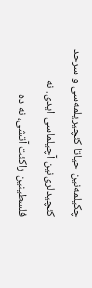چکیلمه‌نین حیاتا کئچیریلمه‌سی و سرحد کئچیدلری‌نین آچیلماسی ایدی. نه فلسطینین راکئت آتشی، نه ده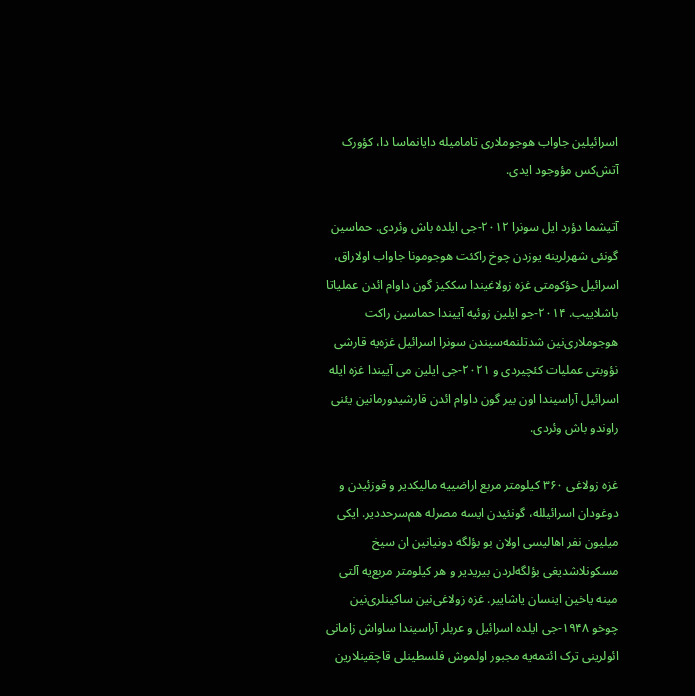اسرائیلین جاواب هوجوملاری تامامیله دایانماسا دا، کؤورک آتش‌کس مؤوجود ایدی.

آتیشما دؤرد ایل سونرا ۲۰۱۲-جی ایلده باش وئردی. حماسین گونئی شهرلرینه یوزدن چوخ راکئت هوجومونا جاواب اولاراق، اسرائیل حؤکومتی غزه زولاغیندا سککیز گون داوام ائدن عملیاتا باشلاییب. ۲۰۱۴-جو ایلین زوئیه آییندا حماسین راکت هوجوملاری‌نین شدتلنمه‌سیندن سونرا اسرائیل غزه‌یه قارشی نؤوبتی عملیات کئچیردی و ۲۰۲۱-جی ایلین می آییندا غزه ایله اسرائیل آراسیندا اون بیر گون داوام ائدن قارشیدورمانین یئنی راوندو باش وئردی.

غزه زولاغی ۳۶۰ کیلومتر مربع‌ اراضییه مالیکدیر و قوزئیدن و دوغودان اسرائیلله، گونئیدن ایسه مصرله هم‌سرحددیر. ایکی میلیون نفر اهالیسی اولان بو بؤلگه دونیانین ان سیخ مسکونلاشدیغی بؤلگه‌لردن بیریدیر و هر کیلومتر مربع‌یه آلتی مینه یاخین اینسان یاشاییر. غزه زولاغی‌نین ساکینلری‌نین چوخو ۱۹۴۸-جی ایلده اسرائیل و عربلر آراسیندا ساواش زامانی ائولرینی ترک ائتمه‌یه مجبور اولموش فلسطینلی قاچقینلارین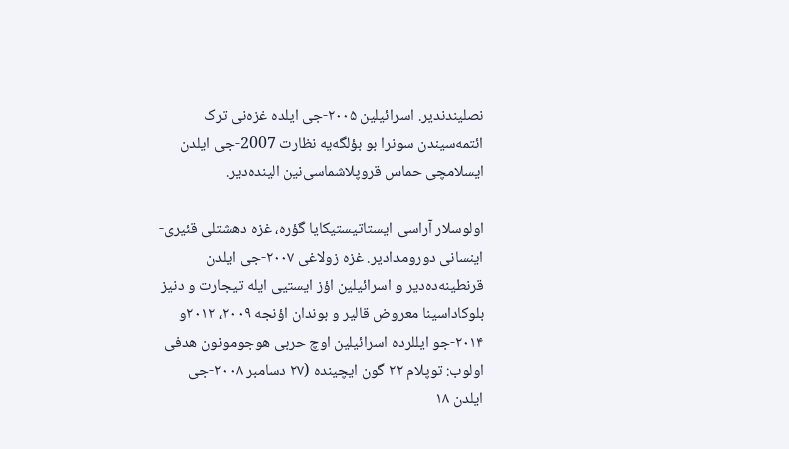نصلیندندیر. اسرائیلین ۲۰۰۵-جی ایلده غزه‌نی ترک ائتمه‌سیندن سونرا بو بؤلگه‌یه نظارت 2007-جی ایلدن ایسلامچی حماس قروپلاشماسی‌نین الینده‌دیر.

اولوسلار آراسی ایستاتیستیکایا گؤره، غزه دهشتلی قئیری-اینسانی دورومدادیر. غزه زولاغی ۲۰۰۷-جی ایلدن قرنطینه‌ده‌دیر و اسرائیلین اؤز ایستیی ایله تیجارت و دنیز بلوکاداسینا معروض قالیر و بوندان اؤنجه ۲۰۰۹، ۲۰۱۲و ۲۰۱۴-جو ایللرده اسرائیلین اوچ حربی هوجومونون هدفی اولوب: توپلام ۲۲ گون ایچینده (۲۷ دسامبر ۲۰۰۸-جی ایلدن ۱۸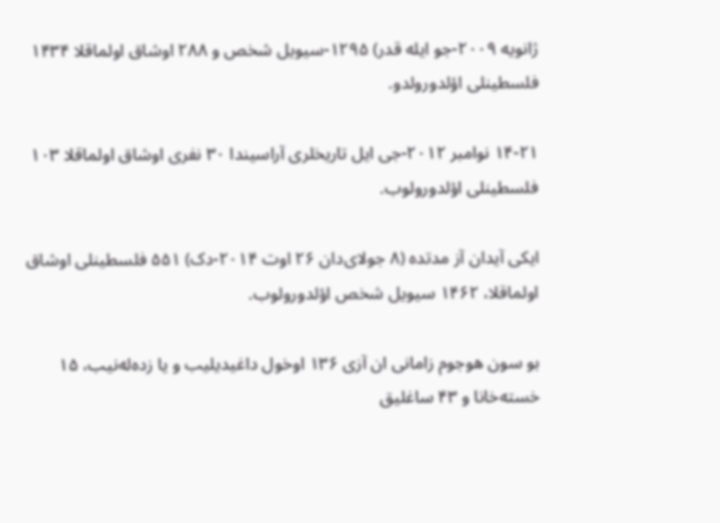ژانویه ۲۰۰۹-جو ایله قدر) ۱۲۹۵-سیویل شخص و ۲۸۸ اوشاق اولماقلا ۱۴۳۴ فلسطینلی اؤلدورولدو.

۱۴-۲۱ نوامبر ۲۰۱۲-جی ایل تاریخلری آراسیندا ۳۰ نفری اوشاق اولماقلا ۱۰۳ فلسطینلی اؤلدورولوب.

ایکی آیدان آز مدتده (۸ جولای‌دان ۲۶ اوت ۲۰۱۴-دک) ۵۵۱ فلسطینلی اوشاق اولماقلا، ۱۴۶۲ سیویل شخص اؤلدورولوب.

بو سون هوجوم زامانی ان آزی ۱۳۶ اوخول داغیدیلیب و یا زده‌له‌نیب، ۱۵ خسته‌خانا و ۴۳ ساغلیق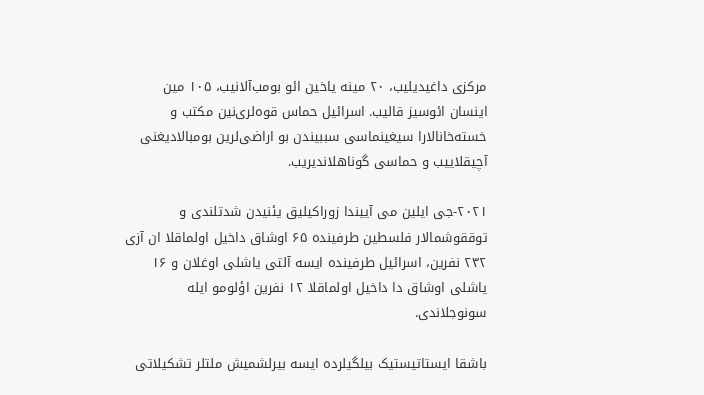مرکزی داغیدیلیب، ۲۰ مینه یاخین ائو بومب‌آلانیب، ۱۰۵ مین اینسان ائوسیز قالیب. اسرائیل حماس قوه‌لری‌نین مکتب و خسته‌خانالارا سیغینماسی سببیندن بو اراضی‌لرین بومبالادیغنی آچیقلاییب و حماسی گوناهلاندیریب.

۲۰۲۱-جی ایلین می آییندا زوراکیلیق یئنیدن شدتلندی و توققوشمالار فلسطین طرفینده ۶۵ اوشاق داخیل اولماقلا ان آزی ۲۳۲ نفرین، اسرائیل طرفینده ایسه آلتی یاشلی اوغلان و ۱۶ یاشلی اوشاق دا داخیل اولماقلا ۱۲ نفرین اؤلومو ایله سونوجلاندی.

باشقا ایستاتیستیک بیلگیلرده ایسه بیرلشمیش ملتلر تشکیلاتی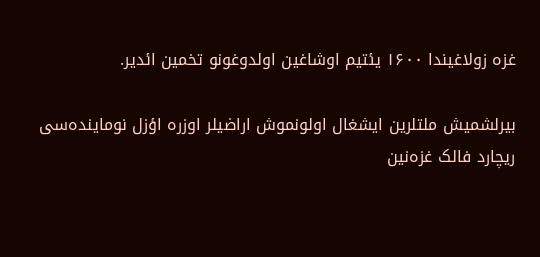غزه زولاغیندا ۱۶۰۰ یئتیم اوشاغین اولدوغونو تخمین ائدیر.

بیرلشمیش ملتلرین ایشغال اولونموش اراضیلر اوزره اؤزل نوماینده‌سی ریچارد فالک غزه‌نین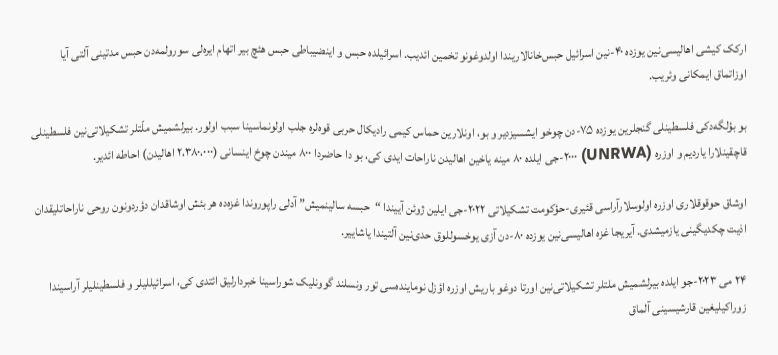ارکک کیشی اهالیسی‌نین یوزده ۴۰-نین اسرائیل حبس‌خانالاریندا اولدوغونو تخمین ائدیب. اسرائیلده حبس و اینضیباطی حبس هئچ بیر اتهام ایره‌لی سورولمه‌دن حبس مدتینی آلتی آیا اوزاتماق ایمکانی وئریب.

بو بؤلگه‌دکی فلسطینلی گنجلرین یوزده ۷۵-دن چوخو ایشسیزدیر و بو، اونلارین حماس کیمی رادیکال حربی قوه‌لره جلب اولونماسینا سبب اولور. بیرلشمیش ملّتلر تشکیلاتی‌نین فلسطینلی قاچقینلارا یاردیم و اوزره (UNRWA) ۲۰۰۰-جی ایلده ۸۰ مینه یاخین اهالیدن ناراحات ایدی کی، بو دا حاضردا ۸۰۰ میندن چوخ اینسانی (۲،۳۸۰،۰۰۰ اهالیدن) احاطه‌‌‌ ائدیر.

اوشاق حوقوقلاری اوزره اولوسلارآراسی قئیری-حؤکومت تشکیلاتی ۲۰۲۲-جی ایلین ژوئن آییندا “حبسه سالینمیش” آدلی راپوروندا غزه‌ده هر بئش اوشاقدان دؤردونون روحی ناراحاتلیقدان اذيت چکدیگینی یازمیشدی. آیریجا غزه اهالیسی‌نین یوزده ۸۰-دن آزی یوخسوللوق حدی‌نین آلتیندا یاشاییر.

۲۴ می ۲۰۲۳-جو ایلده بیرلشمیش ملتلر تشکیلاتی‌نین اورتا دوغو باریش اوزره اؤزل نوماینده‌سی تور ونسلند گوونلیک شوراسینا خبردارلیق ائتدی کی، اسرائیللیلر و فلسطینلیلر آراسیندا زوراکیلیغین قارشیسینی آلماق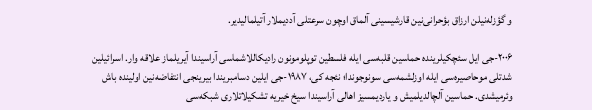و گؤزله‌نیلن ارزاق بؤحرانی‌نین قارشیسینی آلماق اوچون سرعتلی آددیملار آتیلمالیدیر.

۲۰۰۶-جی ایل سئچکیلرینده حماسین قلبه‌سی ایله فلسطین توپلومونون رادیکاللاشماسی آراسیندا آیریلماز علاقه‌‌‌ وار. اسرائیلین شدتلی موحاصیره‌‌‌سی ایله اوزلشمه‌سی سونوجوندا؛ نئجه کی، ۱۹۸۷-جی ایلین دسامبریندا بیرینجی انتفاضه‌نین اولینده باش وئرمیشدی. حماسین آلچالدیلمیش و یاردیمسیز اهالی آراسیندا سیخ خیريه‌‌ تشکیلاتلاری شبکه‌سی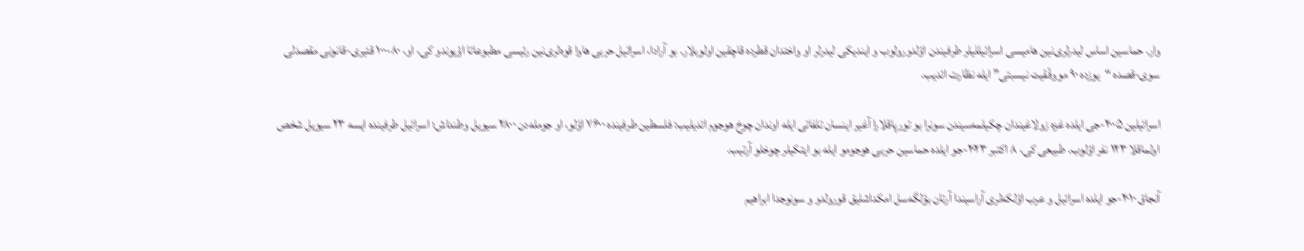وار. حماسین اساس لیدرلری‌نین هامیسی اسرائیللیلر طرفیندن اؤلدورولوب و ایندیکی لیدرلر او واختدان قطرده قاچقین اولوبلار. بو آرادا، اسرائیل حربی هاوا قوه‌لری‌نین رئیسی مطبوعاتا اؤیوندو کی، او، ۸۰-۱۰۰ قئیری-قانونی مقصدلی سوی-قصده “یوزده ۹۰ مووفّقیت نیسبتی” ایله نظارت ائدیب.

اسرائیلین ۲۰۰۵-جی ایلده غزه زولاغیندان چکیلمه‌سیندن سونرا بو تورپاقلارا آغیر اینسان تلفاتی ایله اوندان چوخ هوجوم ائدیلیب: فلسطین طرفینده ۷۶۰۰ اؤلو، او جومله‌‌‌دن ۲۸۰۰ سیویل وطنداش؛ اسرائیل طرفینده ایسه ۲۳ سیویل شخص اولماقلا ۱۲۳ نفر اؤلوب. طبیعی کی، ۸ اکتبر ۲۰۲۳-جو ایلده حماسین حربی هوجومو ایله بو ایتکیلر چوخلو آرتیب.

آنجاق ۲۰۱۰-جو ایلده اسرائیل و عرب اؤلکه‌لری آراسیندا آرتان بؤلگه‌سل امکداشلیق قورولدو و سونوجدا ابراهیم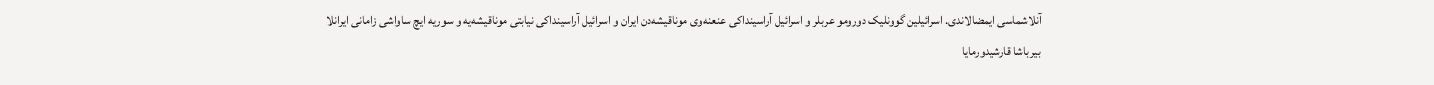آنلاشماسی ایمضالاندی. اسرائیلین گوونلیک دورومو عربلر و اسرائیل آراسینداکی عنعنه‌‌وی موناقیشه‌دن ایران و اسرائیل آراسینداکی نیابتی موناقیشه‌یه و سوریه ایچ ساواشی زامانی ایرانلا بیرباشا قارشیدورمایا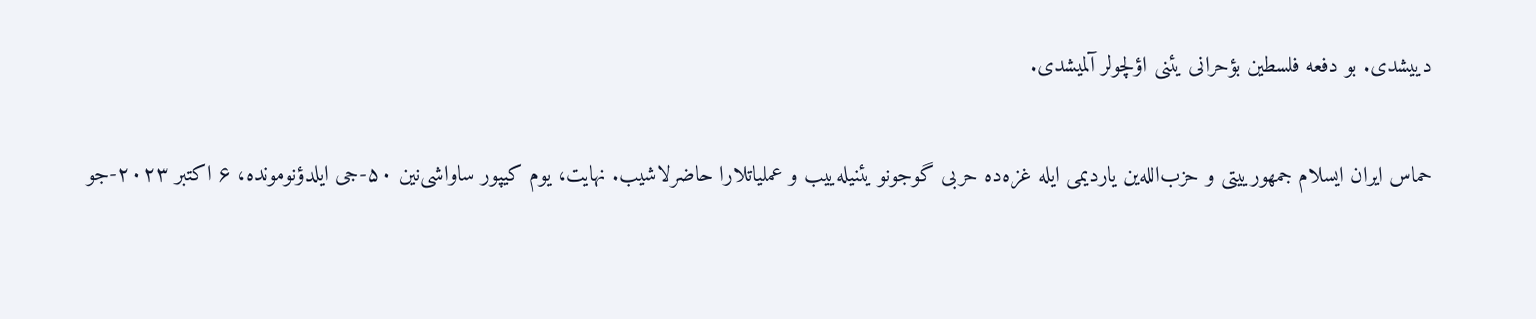ديیشدی. بو دفعه‌‌ فلسطین بؤحرانی یئنی اؤلچولر آلمیشدی.

حماس ایران ایسلام جمهورییتی و حزب‌الله‌ین یاردیمی ایله غزه‌ده حربی گوجونو یئنیله‌ییب و عملیاتلارا حاضرلاشیب. نهایت، یوم کیپور ساواشی‌نین ۵۰-جی ایلدؤنومونده، ۶ اکتبر ۲۰۲۳-جو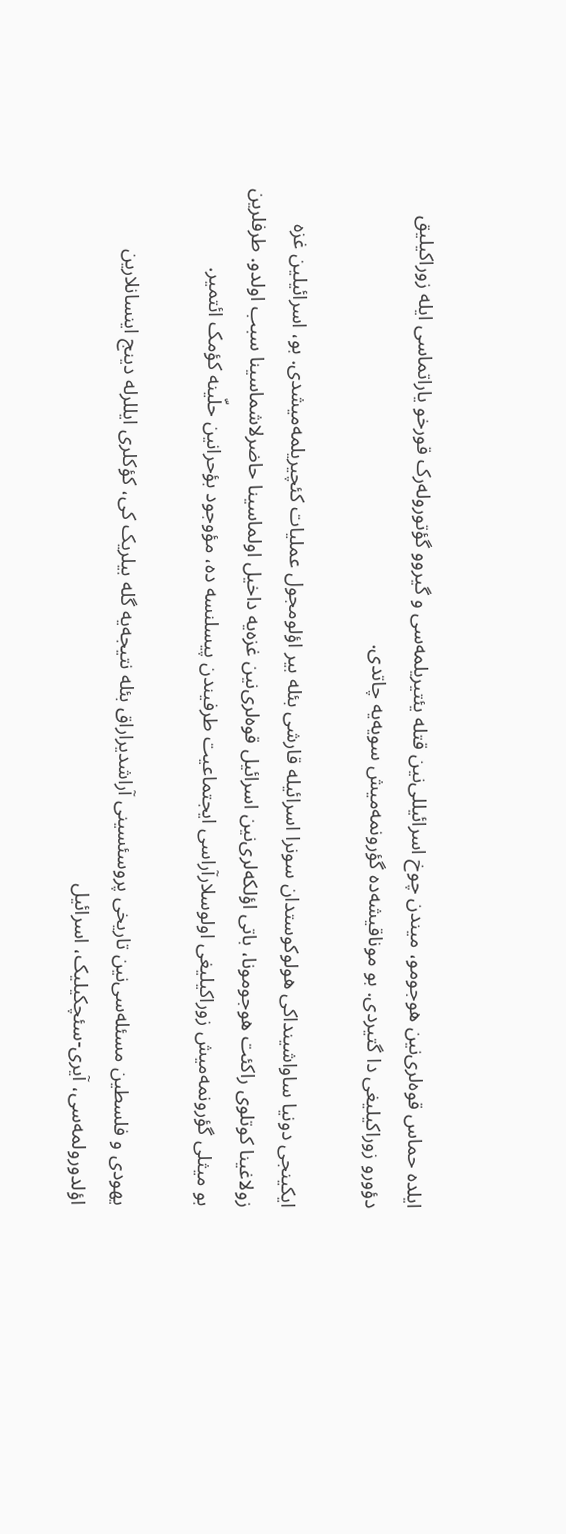ایلده حماس قوه‌لری‌نین هوجومو، میندن چوخ اسرائیللی‌نین قتله یئتیریلمه‌سی و گیروو گؤتوروله‌رک قورخو یاراتماسی ایله زوراکیلیق دؤورو زوراکیلیغی دا گتیردی. بو موناقیشه‌ده گؤرونمه‌میش سويه‌‌یه چاتدی.

ایکینجی دونیا ساواشینداکی هولوکوستدان سونرا اسرائیله قارشی بئله بیر اؤلومجول عملیات کئچیریلمه‌میشدی. بو، اسرائیلین غزه زولاغینا کوتلوی راکئت هوجومونا، باتی اؤلکه‌لری‌نین اسرائیل قوه‌لری‌نین غزه‌یه داخیل اولماسینا حاضرلاشماسینا سبب اولدو. طرفلرین بو میثلی گؤرونمه‌میش زوراکیلیغی اولوسلارآراسی ایجتماعیت طرفیندن پیسلنسه ده، مؤوجود بؤحرانین حلّینه کؤمک ائتمیر.

یهودی و فلسطین مسئله‌‌سی‌نین تاریخی پروسئسینی آراشدیراراق بئله نتیجه‌یه گله بیلریک کی، کؤکلری ایللرله دینج اینسانلارین اؤلدورولمه‌سی، آیری-سئچکیلیک، اسرائیل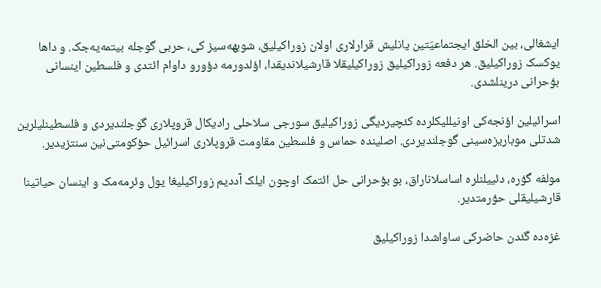ایشغالی، بین الخلق ایجتماعیّتین یانلیش قرارلاری اولان زوراکیلیق، شوبهه‌سیز کی، حربی گوجله بیتمه‌یه‌جک. و داها یوکسک زوراکیلیق. هر دفعه‌‌ زوراکیلیق زوراکیلیقلا قارشیلاندیقدا، اؤلدورمه دؤورو داوام ائتدی و فلسطین اینسانی بؤحرانی درینلشدی.

اسرائیلین اؤنجه‌کی اونیللیکلرده کئچیردیگی زوراکیلیق سورجی سلاحلی رادیکال قروپلاری گوجلندیردی و فلسطینلیلرین شدتلی موباریزه‌سینی گوجلندیردی. اصلینده حماس و فلسطین مقاومت قروپلاری‌ اسرائیل حؤکومتی‌نین سنتزیدیر.

مولفه گؤره، دئییلنلره اساسلاناراق، بو بؤحرانی حل ائتمک اوچون ایلک آددیم زوراکیلیغا یول وئرمه‌مک و اینسان حیاتینا قارشیلیقلی حؤرمتدیر.

غزه‌ده گئدن حاضرکی ساواشدا زوراکیلیق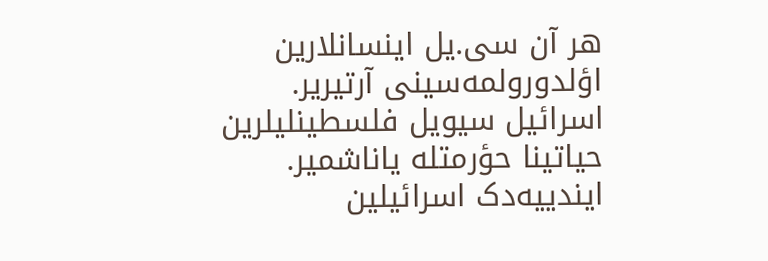هر آن سی.یل اینسانلارین اؤلدورولمه‌سینی آرتیریر. اسرائیل سیویل فلسطینلیلرین حیاتینا حؤرمتله یاناشمیر. ایندییه‌دک اسرائیلین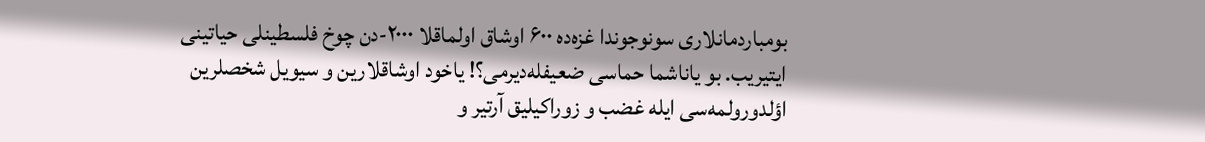بومباردمانلاری سونوجوندا غزه‌ده ۶۰۰ اوشاق اولماقلا ۲۰۰۰-دن چوخ فلسطینلی حیاتینی ایتیریب. بو یاناشما حماسی ضعیفله‌دیرمی؟! یاخود اوشاقلارین و سیویل شخصلرین اؤلدورولمه‌سی ایله غضب و زوراکیلیق آرتیر و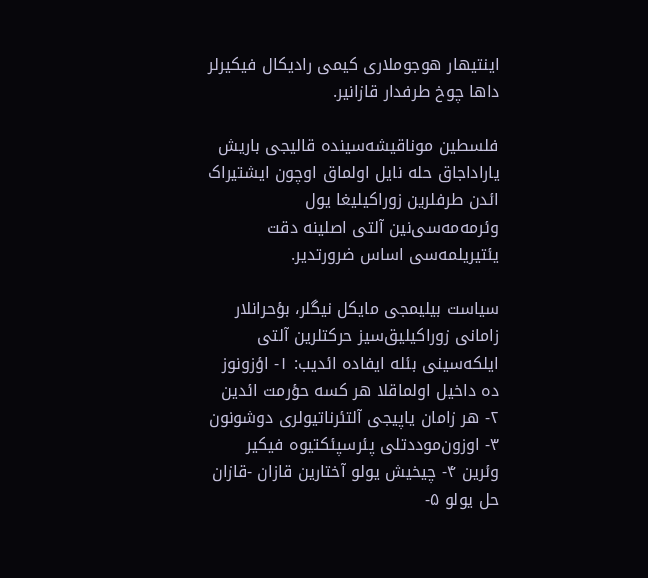اینتیهار هوجوملاری کیمی رادیکال فیکیرلر داها چوخ طرفدار قازانیر.

فلسطین موناقیشه‌سینده قالیجی باریش یاراداجاق حله نایل اولماق اوچون ایشتیراک ائدن طرفلرین زوراکیلیغا یول وئرمه‌مه‌سی‌نین آلتی اصلینه دقت یئتیریلمه‌سی اساس ضرورتدیر.

سیاست بیلیمجی مایکل نیگلر، بؤحرانلار زامانی زوراکیلیق‌سیز حرکتلرین آلتی ایلکه‌سینی بئله ایفاده ائدیب: ۱- اؤزونوز ده داخیل اولماقلا هر کسه حؤرمت ائدین ۲- هر زامان یاپیجی آلتئرناتیولری دوشونون ۳- اوزون‌موددتلی پئرسپئکتیوه فیکیر وئرین ۴- چیخیش یولو آختارین قازان -قازان حل یولو ۵-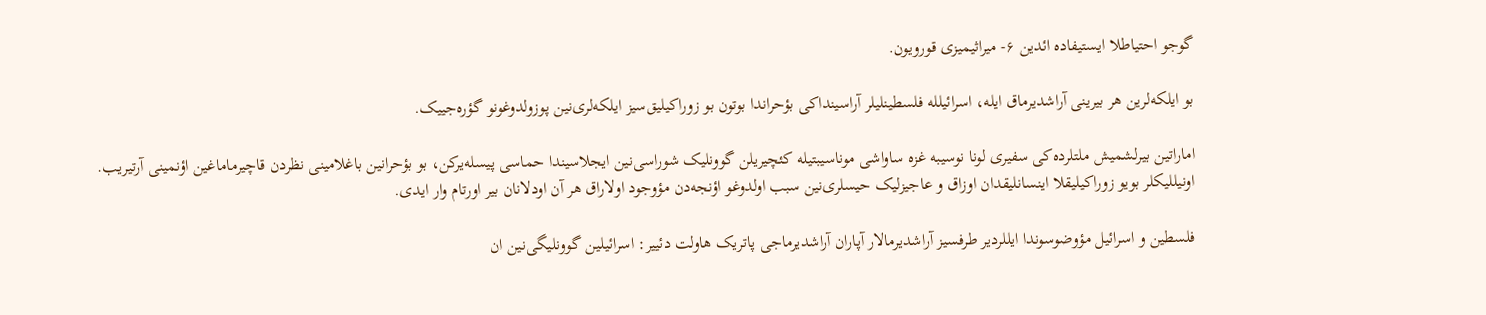گوجو احتیاطلا ایستیفاده ائدین ۶- میراثیمیزی قورویون.

بو ایلکه‌لرین هر بیرینی آراشدیرماق ایله، اسرائیلله فلسطینلیلر آراسینداکی بؤحراندا بوتون بو زوراکیلیق‌سیز ایلکه‌لری‌نین پوزولدوغونو گؤره‌جییک.

اماراتین بیرلشمیش ملتلرده‌کی سفیری لونا نوسیبه غزه ساواشی موناسیبتیله کئچیریلن گوونلیک شوراسی‌نین ایجلاسیندا حماسی پیسله‌یرکن، بو بؤحرانین باغلامینی نظردن قاچیرماماغین اؤنمینی آرتیریب. اونیللیکلر بویو زوراکیلیقلا اینسانلیقدان اوزاق و عاجیزلیک حیسلری‌نین سبب اولدوغو اؤنجه‌دن مؤوجود اولاراق هر آن اودلانان بیر اورتام وار ایدی.

فلسطین و اسرائیل مؤوضوسوندا ایللردیر طرفسیز آراشدیرمالار آپاران آراشدیرماجی پاتریک هاولت دئییر: اسرائیلین گوونلیگی‌نین ان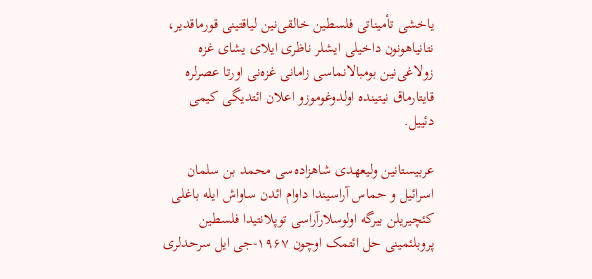یاخشی تأمیناتی فلسطین خالقی‌نین لیاقتینی قورماقدیر، نتانیاهونون داخیلی ایشلر ناظری ایلای یشای غزه زولاغی‌نین بومبالانماسی زامانی غزه‌نی اورتا عصرلره قایتارماق نيتینده اولدوغوموزو اعلان ائتدیگی کیمی دئییل.

عربیستانین ولیعهدی شاهزاده‌سی محمد بن سلمان اسرائیل و حماس آراسیندا داوام ائدن ساواش ایله باغلی کئچیریلن بیرگه اولوسلارآراسی توپلانتیدا فلسطین پروبلئمینی حل ائتمک اوچون ۱۹۶۷-جی ایل سرحدلری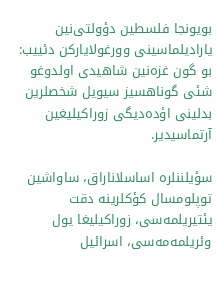بویونجا فلسطین دؤولتی‌نین یارادیلماسینی وورغولایارکن دئییب: بو گون غزه‌نین شاهیدی اولدوغو شئی گوناهسیز سیویل شخصلرین بدلینی اؤده‌دیگی زوراکیلیغین آرتماسیدیر.

سؤیلننلره اساسلاناراق، ساواشین توپلومسال کؤکلرینه دقت یئتیریلمه‌سی، زوراکیلیغا یول وئریلمه‌مه‌سی، اسرائیل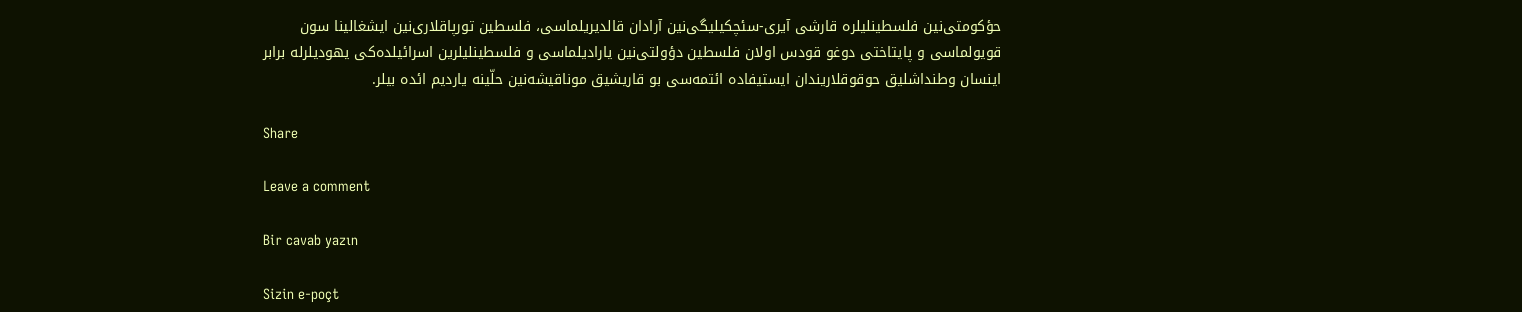حؤکومتی‌نین فلسطینلیلره قارشی آیری-سئچکیلیگی‌نین آرادان قالدیریلماسی، فلسطین تورپاقلاری‌نین ایشغالینا سون قویولماسی و پایتاختی دوغو قودس اولان فلسطین دؤولتی‌نین یارادیلماسی و فلسطینلیلرین اسرائیلده‌کی یهودیلرله برابر اینسان وطنداشلیق حوقوقلاریندان ایستیفاده ائتمه‌سی بو قاریشیق موناقیشه‌نین حلّینه یاردیم ائده بیلر.

Share

Leave a comment

Bir cavab yazın

Sizin e-poçt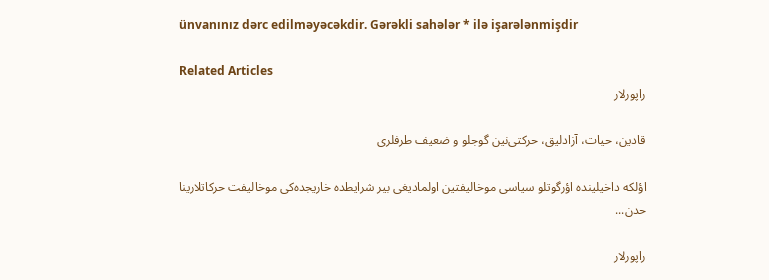ünvanınız dərc edilməyəcəkdir. Gərəkli sahələr * ilə işarələnmişdir

Related Articles
راپورلار

قادین، حیات، آزادلیق، حرکتی‌نین گوجلو و ضعیف طرفلری

اؤلکه داخیلینده اؤرگوتلو سیاسی موخالیفتین اولمادیغی بیر شرایطده خاریجده‌کی موخالیفت حرکاتلارینا حدن...

راپورلار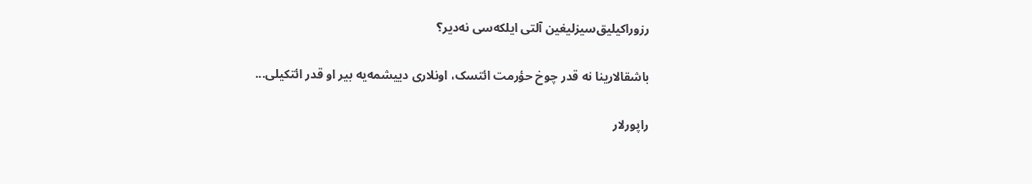رزوراکیلیق‌سیزلیغین آلتی ایلکه‌سی نه‌دیر؟

باشقالارینا نه قدر چوخ حؤرمت ائتسک، اونلاری ديیشمه‌یه بیر او قدر ائتکیلی...

راپورلار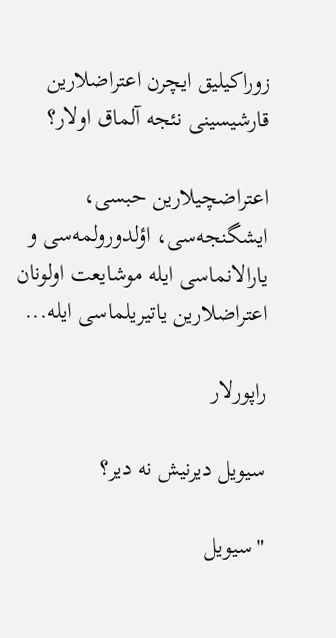زوراکیلیق ایچرن اعتراضلارین قارشیسینی نئجه آلماق اولار؟

اعتراضچیلارین حبسی، ایشگنجه‌سی، اؤلدورولمه‌سی و یارالانماسی ایله موشایعت اولونان اعتراضلارین یاتیریلماسی ایله...

راپورلار

سیویل دیرنیش نه دیر؟

"سیویل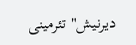دیرنیش" تئرمینی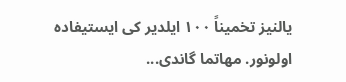یالنیز تخمیناً ۱۰۰ ایلدیر کی ایستیفاده اولونور. مهاتما گاندی...